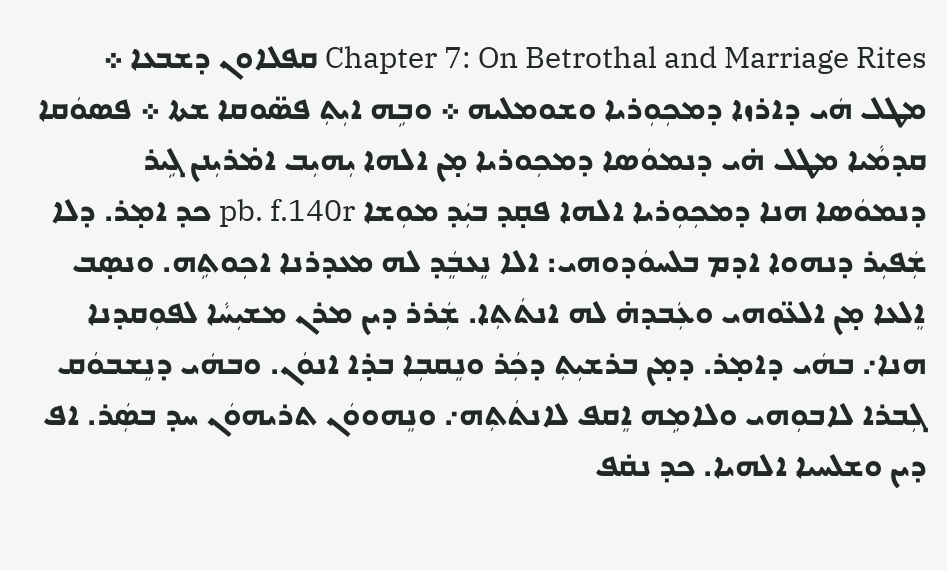Chapter 7: On Betrothal and Marriage Rites ܩܦܠܐܘܢ ܕܫܒܥܐ ܀ ܡܛܠ ܗܿܝ ܕܐܪܙܐ ܕܡܟܼܘܼܪܝܐ ܘܫܘܡܠܝܗ ܀ ܘܒܹܗ ܐܝܼܬܼ ܦܤ̈ܘܩܐ ܫܬܐ ܀ ܦܤܘܿܩܐ ܩܕܡܵܝܐ ܡܛܠ ܗ̇ܝ ܕܢܡܘܿܤܐ ܕܡܟܼܘܪܝܐ ܡ̣ܢ ܐܠܗܐ ܝܼܗܝܼܒ ܐܡ̇ܪܝܼܢܢ ܓܹܝܪ ܕܢܡܘܿܤܐ ܗܢܐ ܕܡܟܼܘܼܪܝܐ ܐܠܗܐ ܦܩ̣ܕ ܒܝܲܕ ܡܘܼܫܐ pb. f.140r ܟܕ ܐܡ̣ܪ. ܕܠܐ ܫܲܦܝܼܪ ܕܢܗܘܐ ܐܕܡ ܒܠܚܘܿܕܘܗܝ: ܐܠܐ ܢܸܥܒܸܿܕ ܠܗ ܡܥܕܪܢܐ ܐܟܼܘܬܹܗ. ܘܢܤ̣ܒ ܐܸܠܥܐ ܡ̣ܢ ܐܠܥ̈ܘܗܝ ܘܥܲܒܕܗ̇ ܠܗ ܐܢܬܿܬܼܐ. ܫܲܪܪ ܕܝܢ ܡܪܢ ܡܫܝܼܚܵܐ ܠܦܘܼܩܕܢܐ ܗܢܐ܇ ܒܗܿܝ ܕܐܡ̣ܪ. ܕܡ̣ܢ ܒܪܫܝܼܬܼ ܕܟܲܪ ܘܢܸܩܒܼܐ ܒܪ̣ܐ ܐܢܘܿܢ. ܘܒܗܿܝ ܕܢܸܫܒܘܿܩ ܓܼܒܪܐ ܠܐܒܘܼܗܝ ܘܠܐܡܹܗ ܐܸܩܦ ܠܐܢܬܿܬܼܗ܇ ܘܢܸܗܘܘܿܢ ܬܪܝܗܘܿܢ ܚܕ ܒܤܲܪ. ܐܦ ܕܝܢ ܘܫܠܚܝܐ ܐܠܗܝܐ. ܟܕ ܢܩ̇ܦ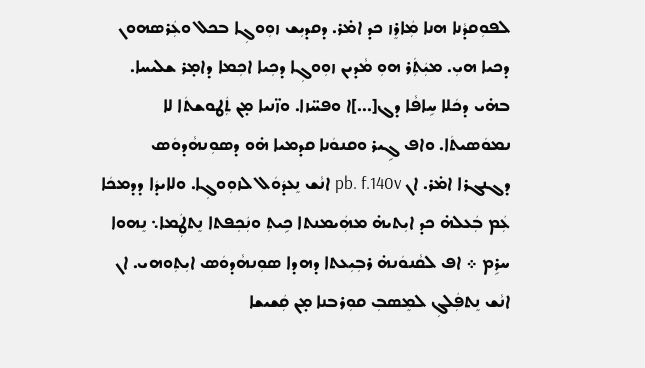ܠܦܘܼܩܕܵܢܐ ܗܢܐ ܡܲܐܪܸܙ ܟܕ ܐܡ̇ܪ. ܕܩܕܝܼܫ ܙܘܼܘܓܼܐ ܒܟܠ ܘܥܲܪܤܗܘܢ ܕܟܝܐ ܗܝܼ. ܡܝܲܬܼܿܪ ܗܘܼ ܡܵܕܝܢ ܙܘܼܘܓܼܐ ܕܟܼܝܐ ܐܟܼܡܐ ܕܐܡ̣ܪ ܫܠܝܚܐ. ܒܗ̇ܝ ܕܟܿܠܐ ܚܹܐܦܵܐ ܕܓ[...]ܐ ܘܦܚ̈ܙܐ. ܘܙ̈ܢܝܐ ܡ̣ܢ ܬܲܛܘܫܬܿܐ ܠܐ ܢܡܘܿܤܝܬܿܐ. ܘܐܦ ܓܹܝܪ ܘܩܢܘܿܢܐ ܩܕܡܝܐ ܗ̇ܘ ܕܤܘܼܢܗܵܕܘܿܣ ܕܓܢܓܪܐ ܐܡ̇ܪ. ܐܢ pb. f.140v ܐܢܵܫ ܢܸܥܕܿܘܿܠ ܠܙܘܼܘܓܼܐ. ܘܠܐܝܕܿܐ ܕܕܡܟܿܐ ܥܲܡ ܒܲܥܠܗ̇ ܟܕ ܐܝܼܬܝܗ̇ ܡܗܲܝܡܢܬܐ ܟܹܝܬܼ ܘܢܲܟܼܦܬܐ ܢܸܬܛܲܡܐ܆ ܢܸܗܘܐ ܚܪܹܡ ܀ ܐܦ ܠܩܵܢܘܿܢܗ̇ ܪܒܼܝܼܥܬܐ ܕܗܕܐ ܤܘܼܢܗܵܕܘܿܣ ܐܝܼܬܼܘܗܝ. ܐܢ ܐܢܵܫ ܢܸܬܦܲܠܓܼ ܠܡܸܤܒܼ ܩܘܼܪܒܢܐ ܡ̣ܢ ܩܲܫܝܫܐ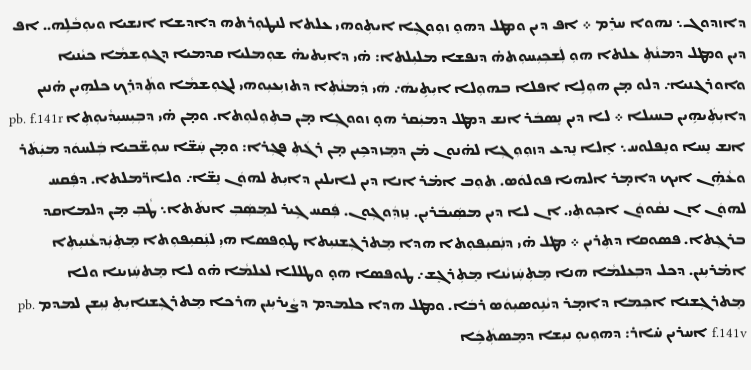ܕܐܙܕܘܓ܆ ܢܗܘܐ ܚܪܸܡ ܀ ܐܦ ܕܝܢ ܘܡܛܠ ܕܗܘܸ ܙܘܼܘܓܼܐ ܐܝܬܼܘܗܝ ܥܠܬܐ ܠܢܛܘܼܪܬܗ ܕܐܕܫܐ ܐܢܫܝܐ ܘܝܘܼܒܵܠܹܗ.. ܐܦ ܕܝܢ ܘܡܛܠ ܕܡܢܵܬܼ ܥܠܬܐ ܗܘܼ ܠܲܫܟܼܝܼܚܘܼܬܗ̇ ܕܢܦܫܐ ܡܠܝܼܠܬܐ: ܗ̇ܝ ܕܐܝܼܬܝܗ̇ ܫܘܼܡܠܝܐ ܩܕܡܝܐ ܕܓܘܼܫܡܵܐ ܟܝܵܢܝܐ ܘܐܘܪܓܢܝܐ܇ ܕܠܘ ܡ̣ܢ ܗܘܼܠܹܐ ܐܦܠܐ ܒܗܘܼܠܐ ܐܝܼܬܹܝܗܿ܇ ܗܿܝ ܕܲܡܢܵܬܼܐ ܕܬܙܝܼܥܝܼܘܗܝ ܠܓܘܼܫܡܵܐ ܘܬܲܕܪܸܟ ܟܠܗܹܝܢ ܗ̇ܢܝܢ ܕܐܝܼܬܲܝܗܹܝܢ ܒܚܝܠܐ ܀ ܠܐ ܕܝܢ ܢܸܤܒܿܪ ܐܢܫ ܕܡܛܠ ܕܡܝܲܩܪ ܗܘ̣ ܙܘܘܓܼܐ ܡ̣ܢ ܒܬܼܘܼܠܘܼܬܐ. ܘܡ̣ܢ ܗ̇ܝ ܕܒܼܝܼܚܝܼܕܵܝܘܼܬܼܐ pb. f.141r ܐܢܫ ܢܸܚܐ ܘܢܸܦܠܘܚ܆ ܐܸܠܐ ܢܸܕܥ ܕܙܘܼܘܼܓܼܐ ܠܗ̇ܢܘܢ ܡ̇ܢ ܕܡܸܙܕܟܹܝܢ ܡ̣ܢ ܪܓܿܬܼ ܦܓܼܪܐ: ܘܡ̣ܢ ܚܲܫ̈ܐ ܚܘܼܫ̈ܒܝܐ ܒܲܠܚܘܿܕ ܡܝܲܬܿܪ ܘܥܵܗܹ̇ܢ ܐܝܟ ܕܐܡ̣ܪ ܐܠܗܝܐ ܦܘܠܘܿܣ. ܬܘܼܒ ܐܡ̇ܪ ܐܢܐ ܕܝܢ ܠܐܝܠܝܢ ܕܐܝܼܬ ܠܗܘܿܢ ܢܸܫ̈ܐ܇ ܘܠܐܪ̈ܡܠܬܐ. ܕܦܲܩܚ ܠܗܘܿܢ ܐܢ ܢܩܵܘܘܿܢ ܐܟܼܘܬܼܝ. ܐܢ ܠܐ ܕܝܢ ܡܤܲܝܒܿܪܝܼܢ. ܢܸܙܕܲܘܓܼܘܢ. ܦܲܩܚ ܓܹܝܪ ܠܡܸܤܲܒܼ ܐܢܬܿܬܐ܆ ܛܵܒܼ ܡ̣ܢ ܕܠܡܐܩܕ ܒܪܓܼܬܐ. ܦܤܘܩܐ ܕܬܼܪܝܢ ܀ ܡܛܠ ܗ̇ܝ ܕܢܲܩܝܼܦܘܼܬܐ ܗܕܐ ܡܸܬܪܓܼܫܢܝܼܬܐ ܛܘܼܦܤܐ ܗܝܼ ܠܢܲܩܝܼܦܘܼܬܐ ܡܸܬܼܝܲܕܥܵܢܝܼܬܼܐ ܐܡ̇ܪܝܼܢܢ. ܕܟܠ ܕܒܼܥܠܡܵܐ ܗܢܐ ܡܸܬܼܚܲܙܝܵܢܐ ܡܸܬܼܪܓܸܫ܇ ܛܘܦܤܐ ܗܘ̣ ܘܛܠܠܐ ܠܥܠܡܵܐ ܗ̇ܘ ܠܐ ܡܸܬܚܲܙܝܢܐ ܘܠܐ ܡܸܬܪܓܼܫܢܐ ܐܟܼܡܐ ܕܐܡ̣ܪ ܕܝܵܢܹܘܤܝܼܘܿܣ ܪܒܿܐ. ܘܡܛܠ ܗܕܐ ܟܠܡܕܡ ܕܨܵܝܪܝܼܢܢ ܗܪܟܐ ܡܸܬܪܓܼܫܢܐܝܼܬܼ ܢܼܝܼܫܢ ܠܡܕܡ pb. f.141v ܐܚܪܝܢ ܚ̇ܐܪ: ܕܗܘܼܝܘܼ ܢܝܼܫܐ ܕܡܸܣܬܲܟܹܿܐ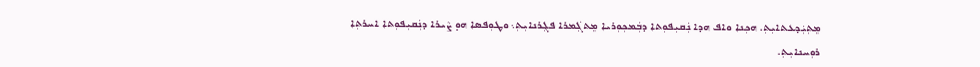ܡܸܬܼܝܲܕܥܬܐܝܼܬܼ. ܗܟܼܢܐ ܘܐܦ ܗܕܐ ܢܲܩܝܼܦܘܼܬܐ ܕܒܲܡܟܼܘܼܪܝܐ ܡܸܬܓܲܡܪܐ ܦܓܼܪܢܐܝܼܬܼ܆ ܘܛܘܼܦܤܐ ܗܘ̣ ܨܵܝܪܐ ܕܢܲܩܝܼܦܘܼܬܐ ܐܚܪܬܼܐ ܪܘܼܚܢܐܝܼܬܼ.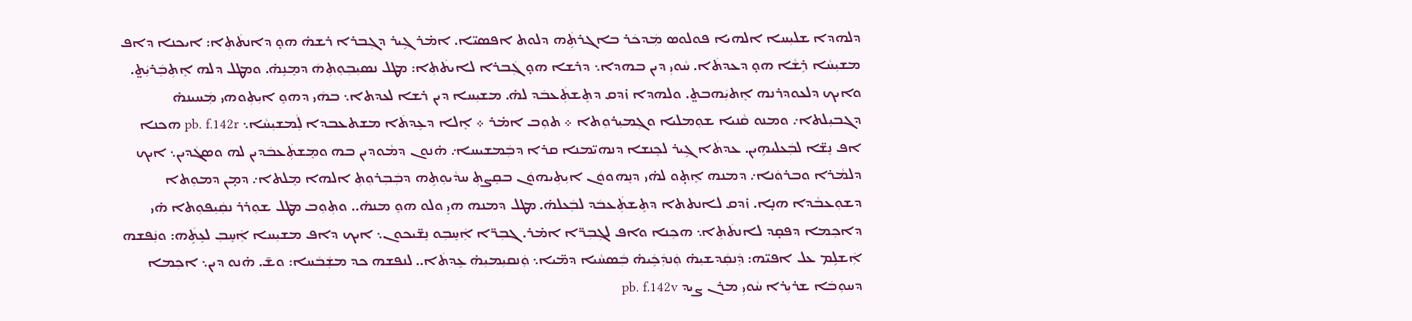ܕܠܗܕܐ ܫܠܝܼܚܐ ܐܠܗܝܐ ܦܘܠܘܣ ܡܲܕܟܿܪ ܒܐܓܪܬܹܿܗ ܕܠܘܬ ܐܦܤܝ̈ܐ. ܐܡ̇ܪ ܓܹܝܪ ܕܓܼܒܪܐ ܪܫܗ̇ ܗܘ̣ ܕܐܢܬܿܬܼܐ: ܐܝܟܢܐ ܕܐܦ ܡܫܝܼܚܵܐ ܪܹܫܵܐ ܗܘ̣ ܕܥܕܬܿܐ. ܚܵܘܝܼ ܕܝܢ ܒܗܕܐ܆ ܕܪܫܐ ܗܘ̣ ܓܲܒܪܐ ܠܐܝܬܿܬܼܐ: ܡܛܠ ܢܤܝܼܒܼܘܼܬܼܗܿ ܕܡܸܢܹܗ̇. ܘܡܛܠ ܕܠܗ ܐܸܬܼܒܲܪܝܲܬ̤. ܘܐܝܟ ܕܠܥܘܕܪܢܗ ܐܸܬܝܲܗܒܬ̤. ܘܠܗܕܐ ܙ̇ܕܩ ܕܬܸܫܬܲܥܒܿܕ ܠܗ̇. ܡܫܝܼܚܐ ܕܝܢ ܪܫܐ ܠܥܕܬܐ܆ ܒܗܿܝ ܕܗܘܸ ܐܝܼܬܼܘܗܝ ܡܲܚܝܢܗ̇ ܕܓܒܝܼܠܬܐ܇ ܘܡܢܘ ܩܵܢܝܐ ܫܘܼܡܠܝܐ ܘܓܼܡܝܼܪܘܼܬܐ ܀ ܬܘܼܒ ܐܡ̇ܪ ܀ ܐܸܠܐ ܕܥܹܕܬܿܐ ܡܫܬܥܒܕܐ ܠܲܡܫܝܼܚܵܐ܆ pb. f.142r ܗܟܢܐ ܐܦ ܢܸܫ̈ܐ ܠܒܲܥܠܝܗܹܝܢ. ܥܕܬܿܐ ܓܹܝܪ ܠܟܸܢܫܐ ܕܢܗܝ̈ܡܢܐ ܩܪܐ ܕܒܲܡܫܝܚܐ܇ ܗ̇ܢܘܢ ܕܡܵܘܕܝܢ ܒܗ ܘܡܸܫܬܲܥܒܿܕܝܢ ܠܗ ܘܤܓܿܕܝܢ܆ ܐܝܟ ܕܠܡܵܪܐ ܘܒܪܘܿܢܐ܇ ܕܡܢܗ ܐܸܬ̣ܘ ܠܗ̇ܝ ܕܢܸܗܘܘܿܢ ܐܝܼܬܼܝܗܘܿܢ ܒܩܸܨܬܼ ܚܕܵܝܘܼܬܹܗ ܕܒܲܒܼܪܘܼܬܼ ܐܠܗܐ ܡܸܠܬܐ܇ ܕܡ̣ܢ ܕܡܘܼܬܐ ܕܫܘܼܥܒܵܕܐ ܗܢ̣ܐ. ܙ̇ܕܩ ܠܐܢܬܬܐ ܕܬܸܫܬܲܥܒܿܕ ܠܒܲܥܠܗ̇. ܡܛܠ ܕܡܢܗ ܗܝܸ ܘܠܘ ܗܘܸ ܡܢܗ̇.. ܘܬܼܘܼܒ ܡܛܠ ܫܘܼܪܪ ܢܩܲܝܼܦܘܼܬܐ ܗ̇ܝ ܕܐܟܼܡܐ ܕܦܩ̣ܕ ܠܐܢܬܿܬܼܐ܆ ܗܟܼܢܐ ܘܐܦ ܠܓܼܒܼܪ̈ܐ ܐܡ̇ܪ. ܓܒܼܪ̈ܐ ܐܲܚܸܒܼܘ ܢܸܫ̈ܝܟܘܢ܆ ܐܝܟ ܕܐܦ ܡܫܝܼܚܐ ܐܲܚܸܒܼ ܠܥܹܬܹܿܗ: ܘܢܲܦܫܗ ܐܲܫܠܹܡ ܥܠ ܐܦܝ̈ܗ: ܕܲܢܩܲܕܫܝܼܗ̇ ܘܲܢܕܲܟܹܿܝܗ̇ ܒܲܤܚܵܝܐ ܕܡ̈ܝܐ܆ ܘܲܢܩܝܼܡܝܼܗ̇ ܥܹܕܬܿܐ.. ܠܢܦܫܗ ܟܕ ܡܫܲܒܿܚܐ: ܘܫ̄. ܗ̇ܢܘ ܕܝܢ܆ ܐܟܼܡܐ ܕܚܘܼܒܿܐ ܫܪܝܼܪܐ ܚܵܘܝܼ ܡܪܢ ܨܝܕ pb. f.142v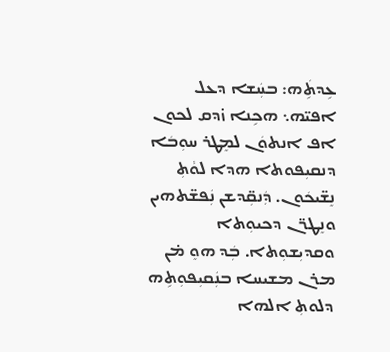ܥܹܕܬܹܿܗ: ܒܚܲܫܐ ܕܥܠ ܐܦܝ̈ܗ܆ ܗܟܹܢܐ ܙ̇ܕܩ ܠܟܘܢ ܐܦ ܐܢܬܘܿܢ ܠܡܸܛܪ ܚܘܼܒܿܐ ܕܢܩܝܼܦܘܬܐ ܗܕܐ ܠܘܵܬܼ ܢܸܫ̈ܝܟܿܘܢ. ܕܲܢܩܼ̈ܕܫܢ ܢܲܦܫ̈ܬܗܝܢ ܘܢܸܛܪ̈ܢ ܕܟܝܘܼܬܐ ܘܩܕܝܼܫܘܼܬܐ. ܒܲܕ ܗܘܸ ܡ̇ܢ ܡܪܢ ܡܫܝܚܐ ܒܢܲܩܝܼܦܘܼܬܹܗ ܕܠܘܬܼ ܐܠܗܐ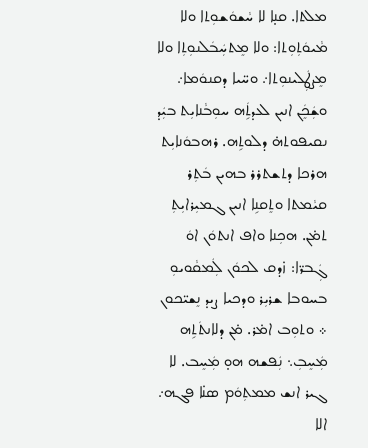ܡܠܬܐ. ܩܢ̣ܐ ܠܐ ܚܵܫܘܿܫܘܼܬܐ ܘܠܐ ܡܵܝܘܿܬܼܘܼܬܐ: ܘܠܐ ܡܸܬܚܲܒܿܠܢܘܼܬܼܐ ܘܠܐ ܡܸܨܛܲܠܝܢܘܼܬܐ܇ ܘܚ̈ܝܐ ܕܩܢܘܿܡܐ܇ ܘܫܲܟܸܿܢ ܐܢܝܢ ܠܥܕܬܹܿܗ ܚܘܼܒܵܢܐܝܼܬ ܒܝܲܕ ܢܩܝܦܘܬܗ̇ ܕܠܘܬܹܗ. ܪܗܒܘܿܢܐܝܼܬ ܗܪܟܐ ܕܬܫܬܪܪ ܒܗܝܢ ܒܿܬܼܪ ܩܝܵܡܬܐ ܘܬܸܩܢܹܐ ܐܢܝܢ ܓܡܝܼܪܐܝܼܬܼ ܬܡ̇ܢ. ܗܟܼܢܐ ܘܐܦ ܐܢܬܘܿܢ ܐܘܿ ܓܲܒܪ̈ܐ: ܙ̇ܕܩ ܠܟܘܿܢ ܠܲܡܩܵܘܝܘܼ ܒܚܘܒܐ ܫܪܝܼܪ ܘܕܟܝܐ ܨܝܕ ܢܸܫܝ̈ܟܘܢ ܀ ܘܬܘܼܒ ܐܡ̇ܪ. ܡ̇ܢ ܕܠܐܢܬܿܬܹܗ ܡܲܚܸܒܼ܆ ܢܲܦܫܗ ܗܘ̣ ܡܲܚܸܒ. ܠܐ ܓܝܪ ܐܢܫ ܡܡܬܼܘܿܡ ܤܢ̇ܐ ܦܓܗ܇ ܐܠܐ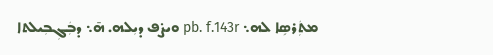ܡܬܲܪܤܹܐ ܠܗ܆ pb. f.143r ܘܝܨ̇ܦ ܕܝܼܠܗ. ܗ̄܆ ܕܒܲܓܼܒܼܝܠܬܐ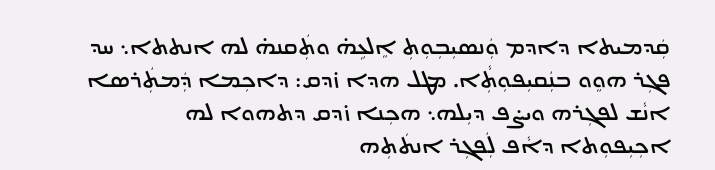ܩܲܕܡܝܬܐ ܕܐܕܡ ܘܲܢܤܝܼܒܼܘܼܬܼ ܐܸܠܥܹܗ̇ ܘܬܲܩܢܗ̇ ܠܗ ܐܢܬܬܐ܆ ܚܕ ܦܓܼܪ ܗܘܸܘ ܒܢܲܩܝܼܦܘܼܬܼܵܐ. ܡܛܠ ܗܕܐ ܙ̇ܕܩ: ܕܐܟܼܡܐ ܕܲܡܬܲܪܤܐ ܐܢܵܫ ܠܦܓܼܪܗ ܘܝܨ̇ܦ ܕܝܼܠܗ܆ ܗܟܼܢܐ ܙ̇ܕܩ ܕܬܗܘܐ ܠܗ ܐܟܼܝܼܦܘܼܬܐ ܕܐܵܦ ܠܲܦܓܼܪ ܐܢܬܿܬܼܗ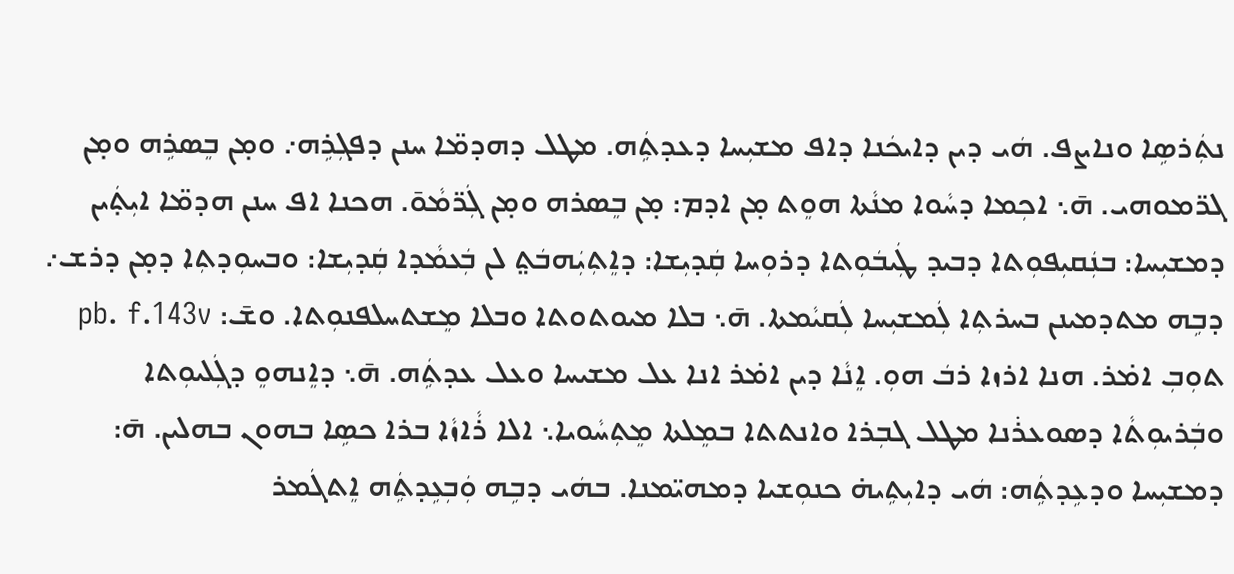ܢܬܲܪܤܹܐ ܘܢܐܨܦ. ܗܿܝ ܕܝܢ ܕܐܝܟܿܢܐ ܕܐܦ ܡܫܝܼܚܐ ܕܥܕܬܹܿܗ. ܡܛܠ ܕܗܕܡ̈ܐ ܚܢܢ ܕܦܓܼܪܹܗ܇ ܘܡ̣ܢ ܒܸܤܪܹܗ ܘܡ̣ܢ ܓܪ̈ܡܘܗܝ. ܗ̄܆ ܐܟܼܡܐ ܕܚܵܘܐ ܡܢܵܬܐ ܗܘܸܬ ܡ̣ܢ ܐܕܡ: ܡ̣ܢ ܒܸܤܪܗ ܘܡ̣ܢ ܓܲܪ̈ܡܵܘ̄. ܗܟܢܐ ܐܦ ܚܢܢ ܗܕܡ̈ܐ ܐܝܼܬ̣ܿܝܢ ܕܡܫܝܼܚܐ: ܒܢܲܩܝܼܦܘܼܬܐ ܕܒܝܕ ܛܲܝܒܿܘܼܬܐ ܕܪܘܼܚܐ ܩܲܕܝܼܫܐ: ܕܐܸܬܼܝܲܗܒܿܬ̤ ܠܢ ܒܲܥܡܵܕܐ ܩܲܕܝܼܫܐ: ܘܒܚܘܼܕܬܼܐ ܕܡ̣ܢ ܕܪܫ܇ ܕܒܹܗ ܡܬܕܡܝܢܢ ܒܚܪܬܼܐ ܠܲܡܫܝܼܚܐ ܠܲܩܝܵܡܬܐ. ܗ̄܆ ܒܠܐ ܡܝܘܬܘܬܐ ܘܒܠܐ ܡܸܫܬܚܠܦܢܘܼܬܐ. ܘܫ̄: pb. f.143v ܬܘܼܒܼ ܐܡ̇ܪ. ܗܢܐ ܐܪܙܐ ܪܒܿ ܗܘܼ. ܐܸܢܵܐ ܕܝܢ ܐܡ̇ܪ ܐܢܐ ܥܠ ܡܫܝܚܐ ܘܥܠ ܥܕܬܹܿܗ. ܗ̄܆ ܕܐܸܢܗܘܸ ܕܓܲܠܝܘܼܬܐ ܘܒܲܪܝܘܼܬܵܐ ܕܤܘܥܪ݁ܢܐ ܡܛܠ ܓܒܼܪܐ ܘܐܢܬܬܐ ܒܡܸܠܬܐ ܡܸܬܼܚܵܘܝܐ܆ ܐܠܐ ܪܵܐܙܵܐ ܒܪܐ ܟܤܹܐ ܒܗܘܢ ܒܗܠܝܢ. ܗ̄: ܕܡܫܝܼܚܐ ܘܕܥܹܕܬܹܿܗ: ܗܿܝ ܕܐܝܼܬܹܝܗ̇ ܟܢܘܼܫܝܐ ܕܡܗܝ̈ܡܢܐ. ܒܗܿܝ ܕܒܹܗ ܘܲܒܼܥܹܕܬܹܿܗ ܐܸܬܓܿܡܪ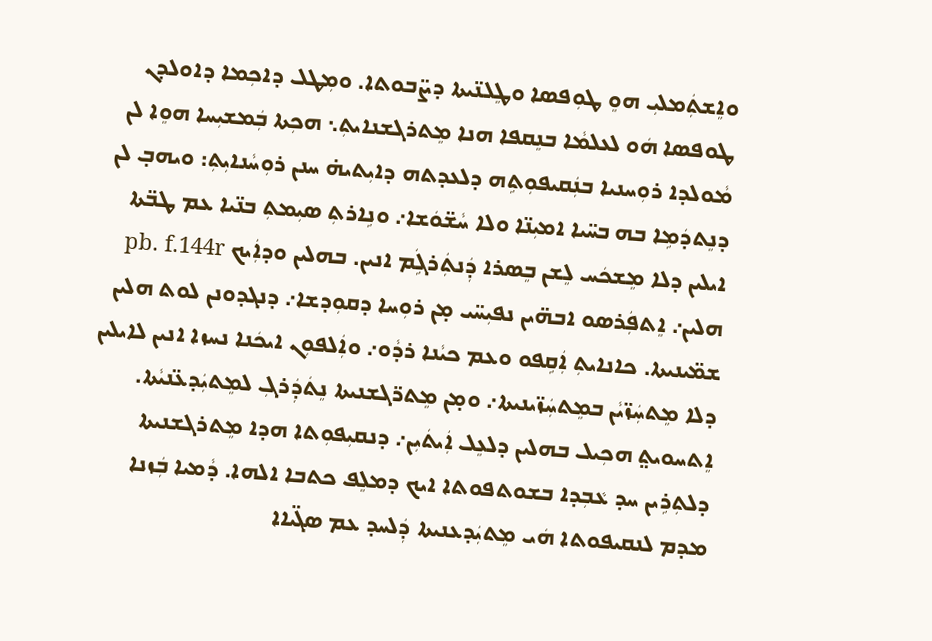ܘܐܸܫܬܲܡܠܝܼ ܗܘܸ ܛܘܼܦܤܐ ܘܛܸܠܢ̈ܝܬܐ ܕܨ̈ܒܘܬܐ. ܘܡܼܛܠ ܕܐܟܼܡܐ ܕܐܘܠܕܢ ܛܘܦܤܐ ܗܿܘ ܠܥܠܡܵܐ ܒܢܸܩܦܐ ܗܢܐ ܡܸܬܪܓܫܢܐܝܬܼ܆ ܗܟܼܬܐ ܒܲܡܫܝܼܚܐ ܗܘܸܐ ܠܢ ܡܵܘܠܕܐ ܪܘܼܚܢܝܐ ܒܢܲܩܝܦܘܼܬܹܗ ܕܠܥܕܬܗ ܕܐܝܼܬܝܗ̇ ܚܢܢ ܪܘܼܚܵܢܐܝܼܬܼ: ܘܝܗܒ̣ ܠܢ ܕܢܸܬܕܿܡܹܐ ܒܗ ܒܚ̈ܝܐ ܐܡܝܼܢ̈ܐ ܘܠܐ ܚܵܫ̈ܘܿܫܐ܇ ܘܢܹܐܪܬܼ ܤܝܼܡܬܼ ܒܢ̈ܝܐ ܥܡ ܛܒ̈ܬܐ ܐܝܠܝܢ ܕܠܐ ܡܸܫܟܿܚ ܠܸܫܢ ܒܸܤܪܐ ܕܲܢܬܲܪܓܹܿܡ ܐܢܝܢ. ܒܗܠܝܢ ܘܕܐܲܝܟ pb. f.144r ܗܠܝܢ܇ ܐܸܬܦܲܪܤܘ ܐܒܗ̈ܝܢ ܢܦܝܼܚ̈ܝ ܡ̣ܢ ܪܘܼܚܐ ܕܩܘܼܕܫܐ܇ ܕܢܓܕܘܢܢ ܠܘܬ ܗܠܝܢ ܫܡ̈ܝܢܝܬܐ. ܟܐܢܐܝܬܼ ܐܲܩܹܦܘ ܘܥܡ ܟܝܵܢܐ ܪܕܵܘ܇ ܘܐܲܠܦܘܼܢ ܐܝܟܿܢܐ ܢܚܙܐ ܐܢܝܢ ܠܐܝܠܝܢ ܕܠܐ ܡܸܬܚܲܙ̈ܝܵܢ ܒܡܸܬܚܲܙ̈ܝܢܝܬܐ܇ ܘܡ̣ܢ ܡܸܬܪ̈ܓܫܢܝܬܐ ܢܸܬܿܕܲܪܓܼ ܠܡܸܬܝܲܕܥ̈ܢܝܵܬܐ. ܐܸܬܚܘܝܬ̤ ܗܟܼܝܠ ܒܗܠܝܢ ܕܠܥܸܠ ܐܲܝܬܿܝܼܢ܇ ܕܢܩܝܼܦܘܼܬܐ ܗܕܐ ܡܸܬܪܓܫܢܝܬܐ ܕܠܬܼܪܹܝܢ ܚܕ ܥܵܒܼܕܐ ܒܫܘܬܦܘܬܐ ܐܝܟ ܕܡܠܸܦ ܟܬܒܐ ܐܠܗܐ. ܕܵܡܝܐ ܒܲܙܢܐ ܡܕܡ ܠܢܩܝܦܘܬܐ ܗܿܝ ܡܸܬܝܲܕܥܢܝܬܐ ܕܲܠܚܕ ܥܡ ܤܓ̈ܝܐܐ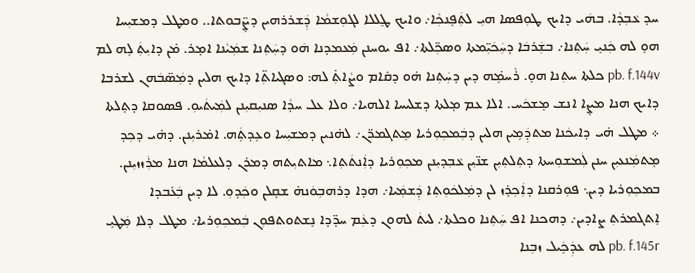ܚܕ ܥܵܒܼܕܵܐ. ܒܗܿܝ ܕܐܝܟ ܛܘܼܦܤܐ ܗܝܼ ܠܬܲܦܸܢܟܼܵܐ܇ ܘܐܝܟ ܛܸܠܠܐ ܠܓܘܼܫܡܵܐ ܕܲܫܪܪܗܝܢ ܕܨܸ̈ܒܘܬܐ.. ܘܡܛܠ ܕܡܫܝܼܚܐ ܗܘܸ ܠܗ ܟܲܢܝܸ ܚܲܬܼܢܐ܇ ܒܫܲܪܒܿܐ ܕܚܲܟܿܝܼ̈ܡܬܐ ܘܤܟܼ̈ܠܬܐ܇ ܐܦ ܝܘܚܢܢ ܡܲܥܡܕܢܐ ܗܿܘ ܕܚܲܬܼܢܐ ܫܡܲܝܵܢܐ ܐܡ̣ܪ. ܡ̇ܢ ܕܐܝܼܬܼܿ ܠܹܗ ܠܡ pb. f.144v ܟܠܬܐ ܚܬܼܢܐ ܗܘ̣. ܪܵܚܡܹ̇ܗ ܕܝܢ ܕܚܲܬܼܢܐ ܗ̇ܘ ܕܩ̇ܐܡ ܘܨܵܐܬܼ̇ ܠܗ: ܘܤܓܝܐܬܼ̈ܐ ܕܐܝܟ ܗܠܝܢ ܕܡܲܤ̈ܒܿܗܢ ܠܫܪܒܐ ܕܐܝܟ ܗܢܐ ܡܨܸܐ ܐܢܫ ܡܸܫܟܿܚ. ܐܠܐ ܥܡ ܡ̣ܠܬܐ ܕܫܠܝܚܐ ܐܠܗܝܐ܇ ܘܠܐ ܥܠ ܚܕܵܐ ܤܢܝܼܩܝܼܢܢ ܠܡܲܝܬܿܝܘܼ. ܦܤܘܩܐ ܕܬܸܠܬܐ ܀ ܡܛܠ ܗ̇ܝ ܕܐܝܟܿܢܐ ܡܬܕܲܡܹܝܢ ܗܠܝܢ ܕܒܲܡܟܼܘܼܪܝܐ ܡܸܬܓܡܪ̈ܢ܇ ܠܗ̇ܢܝܢ ܕܡܫܝܼܚܐ ܘܥܹܕܬܹܿܗ. ܐܡ̇ܪܝܼܢܢ. ܕܗ̇ܝ ܕܟܼܕ ܡܸܬܡܲܢܥܝܼܢ ܚܢܢ ܠܲܡܫܘܼܚܬܐ ܕܬܼܠܬܼܝܼܢ ܫܢ̈ܝܼܢ ܥܵܒܼܕܝܼܢܢ ܡܟܼܘܼܪܝܐ ܕܐܲܢܬܿܬܼܐ܆ ܡܐܬܝܼܬܗ ܕܡܪܢ ܕܠܥܠܡܵܐ ܗܢܐ ܡܪܲܙܙܝܼܢܢ. ܒܡܟܼܘܼܪܝܐ ܕܝܢ܆ ܦܘܼܪܩܢܐ ܕܐܲܟܼܪܸܙ ܠܢ ܕܡܲܠܟܿܘܼܬܼܐ ܕܲܫܡܲܝܐ܇ ܗܕܐ ܕܪܗܒܼܘܿܢܗ̇ ܫܩ̣ܠܢ ܘܟܲܕܘܼ. ܠܐ ܕܝܢ ܒܲܥ̇ܒܕܐ ܐܸܬܓܡܪܬܼ ܨܐܕܝܢ܇ ܕܗܟܢܐ ܐܦ ܚܲܬܼܢܐ ܘܟܠܬܐ܇ ܠܝܬܿ ܠܗܘܢ ܕܥܲܡ ܚܕ̈ܕܐ ܢܸܫܬܘܬܦܘܼܢ ܒܲܡܟܼܘܼܪܝܐ܇ ܡܛܠ ܕܠܐ ܡܲܛܝܸ pb. f.145r ܠܗ ܥܕܲܟܹܿܝܠ ܙܒܼܢܐ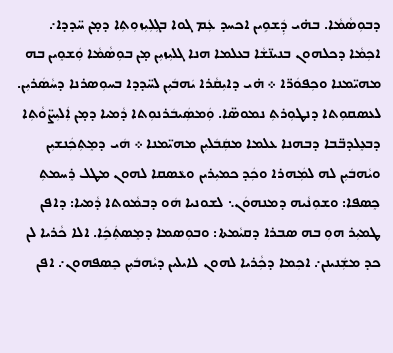ܕܒܘܼܤܵܡܵܐ. ܒܗ̇ܝ ܕܲܫܘܹܝܢ ܐܟܚܕ ܥܲܡ ܓܘܐ ܒܓܼܠܼܝܼܙܘܼܬܼܐ ܕܡ̣ܢ ܚ̈ܕܕܐ܇ ܐܟܼܡܵܐ ܕܟܠܗܘܢ ܒܢܝܢ̈ܫܵܐ ܒܥܠܡܐ ܗܢܐ ܓܠܝܼܙܝܼܢ ܡ̣ܢ ܒܘܼܤܵܡܵܐ ܘܲܫܘܸܝܢ ܒܗ ܡܗܝ̈ܡܢܐ ܘܟܼܦܘܿܪ̈ܐ ܀ ܗ̇ܝ ܕܐܝܼܩܵܪܐ ܝܿܗܒܿܝܼܢ ܠܚ̈ܕܕܐ ܒܚܘܼܤܪܢܐ ܕܚܵܤܿܪܝܼܢ. ܠܥܤܩܘܼܬܐ ܕܢܛܘܼܪܬܼ ܢܡܘܤ̈ܐ. ܘܲܡܤܲܝܒܿܪܢܘܼܬܐ ܕܵܡܝܐ ܕܡ̣ܢ ܐܲܠܝܼܨ̈ܘܵܬܼܐ ܕܒܥܸܠܕܒ̈ܒܐ ܕܒܗܢܐ ܥܠܡܐ ܡܩܲܒܿܠܝܼܢ ܡܗܝ̈ܡܢܐ ܀ ܗܿܝ ܕܡܸܬܼܟܲܢܫܝܼܢ ܘܝܵܗܒܿܝܼܢ ܠܗ ܠܡܲܗܪܐ ܘܟܲܕ ܟܡܝܼܪܝܢ ܘܥܵܤܩܐ ܠܗܘܢ ܡܛܠ ܪܸܚܡܬܼ ܟܸܤܦܐ: ܘܫܘܼܢܵܝܗ ܕܡܢܗܘܿܢ܆ ܠܫܘܢܝܐ ܗܿܘ ܕܒܡܵܘܬܐ ܕܵܡܝܐ: ܕܐܦܢ ܛܡܝܼܪ ܗܘܼ ܒܗ ܤܒܪܐ ܕܩܝܵܡܬܐ: ܘܒܘܼܤܡܐ ܕܡܸܤܬܲܟܹܿܐ. ܐܠܐ ܟܵܪܝܐ ܠܢ ܟܕ ܡܫܲܢܝܢܢ܇ ܐܟܼܡܐ ܕܟܼܵܪܝܐ ܠܗܘܢ ܠܐܝܠܝܢ ܕܝܵܗܒܿܝܼܢ ܟܸܤܦܗܘܢ܇ ܐܦܢ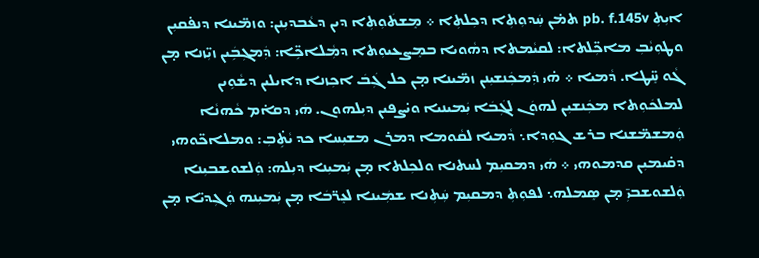ܐܝܼܬܼ pb. f.145v ܬܡ̇ܢ ܚܲܕܘܼܬܼܐ ܕܟܼܠܬܼܐ ܀ ܡܸܫܬܿܘܼܬܼܐ ܕܝܢ ܕܥܵܒܕܝܼܢܢ: ܘܙܡ̈ܝܢܐ ܕܢܦ̇ܩܝܼܢ ܘܛܘܼܝܵܒܼ ܡܐܟܼ̈ܠܬܐ: ܠܩܝܵܡܬܐ ܕܗܵܘܝܐ ܒܡܸܨܥܝܘܼܬܐ ܕܡܼܵܠܐܟܹ̈ܐ: ܕܲܡܓܼܒܹܿܝܢ ܙܝܼ̈ܙܢܐ ܡ̣ܢ ܓܵܘ ܚܸ̈ܛܐ. ܕܵܡܝܐ ܀ ܗ̇ܝ ܕܲܡܟܲܢܫܝܼܢܢ ܙܡ̈ܝܢܐ ܡ̣ܢ ܟܠ ܓܲܒܿ ܐܟܼܙܢܐ ܕܐܝܠܝܢ ܕܫܵܘܹܝܢ ܠܡܠܟܿܘܼܬܐ ܡܟܲܢܫܝܼܢ ܠܗܘܿܢ ܠܓܲܒܿܐ ܝܲܡܝܢܝܐ ܘܝ̇ܨܦܝܢ ܕܝܼܠܗܘܢ. ܗܿܝ ܕܩܐ̇ܡ ܟܵܗܢܵܐ ܘܲܡܫܡ̈ܫܢܐ ܒܪܫ ܓܘܼܕܐ܆ ܕܵܡܝܐ ܠܩܵܘܡܐ ܕܡܪܢ ܡܫܝܼܚܐ ܟܕ ܝܵܬܹ̇ܒܼ: ܘܡܠܐܟ̈ܘܗܝ ܕܩ̇ܝܡܝܼܢ ܩܕܡܘܗܝ ܀ ܗܿܝ ܕܡܩܝܼܡ ܠܚܬܢܐ ܘܠܟܼܠܬܐ ܡ̣ܢ ܝܲܡܝܼܢܐ ܕܝܼܠܗ: ܘܲܠܫܘܫܒܝܼܢܐ ܘܲܠܫܘܫܒܝܼ̄ ܡ̣ܢ ܤܸܡܠܗ܆ ܠܦܘܼܬܼ ܕܡܩܝܼܡ ܚܲܬܼܢܐ ܫܡܲܝܢܐ ܠܥܸܪ̈ܒܿܐ ܡ̣ܢ ܝܲܡܝܼܢܗ ܘܲܓܼܕܝ̈ܐ ܡ̣ܢ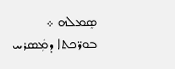ܤܸܡܠܗ ܀ ܒܘܪ̈ܟܬܐ ܕܡܲܤܪܚ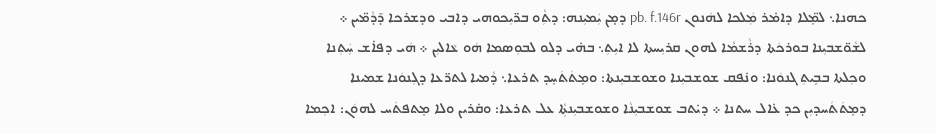ܟܗܢܐ܆ ܠܡܸ̈ܠܐ ܕܐܡ̇ܪ ܡܲܠܟܐ ܠܗܿܢܘܢ pb. f.146r ܕܡ̣ܢ ܝܲܡܝܼܢܗ: ܕܬܼܵܘ ܒܪ̈ܝܼܟܘܗܝ ܕܐܒܝ ܘܕܫܪܟܐ ܕ̄ܕܵܡ̈ܝܢ ܀ ܠܫܵܘ̈ܫܒܝܼܢܐ ܒܘܪܟܿܬܐ ܕܪܵܫܡܵܐ ܠܗܘܢ ܩܪܝܼܚܬܐ ܠܐ ܐܝܼܬܼ܆ ܒܗ̇ܝ ܕܠܘ ܠܒܘܼܤܡܐ ܗܿܘ ܥܵܐܠܝܼܢ ܀ ܗܿܝ ܕܦܐ̇ܫ ܚܲܬܼܢܐ ܘܟܼܠܬܐ ܒܒܹܝܬܼ ܓܢܘܿܢܐ: ܘܢ̇ܦܩ ܫܘܫܒܝܼܢܐ ܘܫܘܫܒܝܼܢܬܐ: ܘܡܸܬܿܬܿܚܸܕ ܬܪܥܐ܆ ܕܵܡܝܐ ܠܬܪ̈ܥܐ ܕܓܼܢܘܿܢܐ ܫܡܝܢܐ ܕܡܸܬܿܬܿܚܕܝܼܢ ܟܕ ܥ̇ܐܠ ܚܬܢܐ ܀ ܕܝ̇ܬܒ ܫܘܫܒܝܼܢܵܐ ܘܫܘܫܒܝܼܢܬܼܵܐ ܥܠ ܬܪܥܐ: ܘܩ̇ܪܝܢ ܘܠܐ ܡܸܬܦܬܿܚ ܠܗܘܿܢ: ܐܟܼܡܐ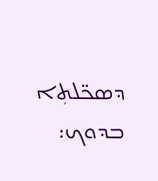ܕܤܟ̈ܠܬܼܐ ܒܕܘܟ: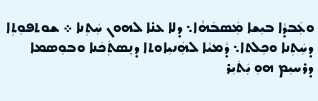ܘܥܲܒܕܵܐ ܒܝܼܫܐ ܡܲܤܒܿܗܵܐ܆ ܕܠܐ ܥܢ̇ܐ ܠܗܘܢ ܚܲܬܼܢܐ ܀ ܫܘܬܦܘܼܬܼܐ ܕܚܲܬܼܢܐ ܘܟܼܠܬܐ܆ ܕܵܡܝܵܐ ܠܗܲܢܝܼܐܘܬܐ ܕܢܸܤܬܲܟܿܢܐ ܘܒܘܼܤܡܐ ܕܪܚܝܼܡ ܗܘܼ ܝܲܬܿܝܼܪ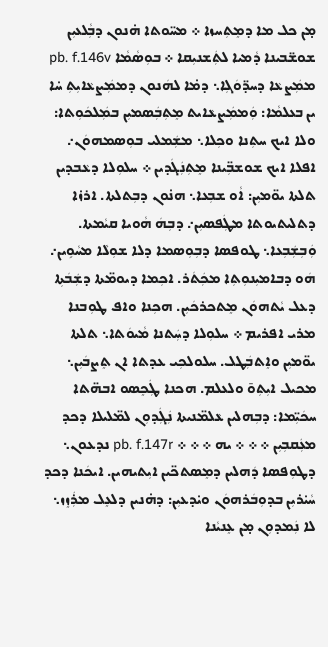ܡ̣ܢ ܟܠ ܡܐ ܕܡܸܬܼܚܙܐ ܀ ܡܚ̈ܘܬܐ ܗ̇ܢܘܢ ܕܒܼܵܠܥܝܼܢ ܫܘܫ̈ܒܝܢܐ ܕܵܡܝܐ ܠܬܲܫܢܝܼܩܐ ܀ ܒܘܼܤܵܡܵܐ pb. f.146v ܡܡܲܨܥܵܐ ܕܚܕ̈ܘܿܓܼܐ܆ ܕܡ̇ܐ ܠܗܿܢܘܢ ܕܡܡܲܨܥܵܐܝܼܬܼ ܚ̇ܐ ܝܢ ܒܥܠܡܵܐ: ܘܲܡܡܲܨܥܵܐܝܬ ܡܸܬܼܒܲܤܡܝܼܢ ܒܡܲܠܟܿܘܼܬܐ: ܘܠܐ ܐܝܟ ܚܬܼܢܐ ܘܟܼܠܐ܆ ܡܫܲܡܠܝ ܒܘܼܤܡܗܘܿܢ܇ ܐܦܠܐ ܐܝܟ ܫܘܫܒܼ̈ܝܢܐ ܡܸܬܼܢܲܓܿܕܝܢ ܀ ܚܠܘܼܠܐ ܕܥܵܒܕܝܢ ܬܠܬܐ ܝܘ̈ܡܝܼܢ: ܐܵܘ ܫܒܼܥܐ܆ ܗܢ̇ܘܢ ܕܒܼܬܠܬܐ. ܐܪܙ̇ܐ ܕܬܠܝܬܝܘܬܐ ܡܛܲܦܤܝܼܢ܇ ܕܒܼܗܿ ܗܵܘܝܐ ܩܝܵܡܬܐ. ܘܲܒܼܫܲܒܼܥܐ܆ ܛܘܦܤܐ ܕܒܼܘܼܤܡܐ ܕܠܐ ܫܘܼܠܵܐ ܡܚܵܘܹܝܢ܇ ܗܿܘ ܕܒܐܡܝܼܢܘܼܬܼܐ ܡܟܲܬܿܪ. ܐܟܼܡܐ ܕܝܘܡ̈ܬܐ ܕܫܲܒܿܬܼܐ ܕܥܠ ܝܵܬܗܘܿܢ ܡܸܬܟܪܟܿܝܼܢ. ܗܟܼܢܐ ܘܐܦ ܛܘܼܒܢܐ ܡܪܝ ܐܦܪܝܡ ܀ ܚܠܘܼܠܐ ܕܚܲܬܢܐ ܡܵܝܘܿܬܐ܆ ܬܠܬܐ ܝܘ̈ܡܝܼܢ ܘܐܸܬܒܲܛܠ. ܚܠܘܠܟܼܝ ܥܕܬܐ ܐܢ ܬܸܨܒܿܝܼܢ܆ ܡܟܝܠ ܐܝܼܬܼܘ̄ ܘܠܥܠܡ. ܗܟܢܐ ܛܲܟܸܤܘ ܐܒܗ̈ܬܐ ܚܟܿܝܼ̈ܡܐ: ܕܒܼܗܠܝܢ ܥܵܠܡ̈ܢܝܬܐ ܢܲܓܲܕܘܼܢ ܠܡ̈ܠܝܠܐ ܕܟܕ ܡܥܲܩܒܼܝܼܢ ܀ ܀ ܀ ܝܗ ܀ ܀ ܀ pb. f.147r ܢܕܥܘܢ܆ ܕܛܘܼܦܤܐ ܕܿܗܠܝܢ ܕܡܸܤܬܟ̈ܝܢ ܐܝܼܬܝܗܝܢ. ܐܝܟܿܢܐ ܕܟܕ ܚܵܝ̇ܪܝܼܢ ܒܕܘܼܒܿܪܗܘܿܢ ܘܝ̇ܕܥܝܼܢ: ܕܗ̇ܢܝܢ ܕܠܥܸܠ ܡܪܲܙܸܙ܆ ܠܐ ܢܲܡܕܘܼܢ ܡ̣ܢ ܥܸܢܝܵܢܐ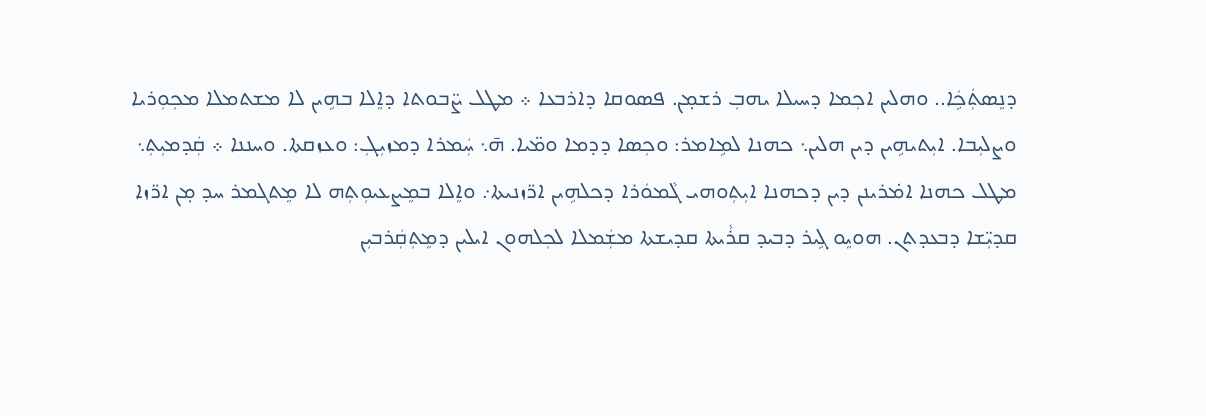ܕܢܸܤܬܲܟܹܿܐ.. ܘܗܠܝܢ ܐܟܼܡܐ ܕܚܝܠܐ ܝܗܒܼ ܪܫܡ̣ܢ. ܦܤܘܩܐ ܕܐܪܒܥܐ ܀ ܡܛܠ ܨ̈ܒܘܬܐ ܕܐܸܠܐ ܒܗܹܝܢ ܠܐ ܡܫܬܡܠܐ ܡܟܼܘܼܪܝܐ ܘܨܠܝܼܒܐ. ܐܝܼܬܝܗܹܝܢ ܕܝܢ ܗܠܝܢ܆ ܟܗܢܐ ܠܡܹܐܡܪ: ܘܟܼܤܐ ܕܕܡܐ ܘܡ̈ܝܐ. ܗ̄܆ ܚܲܡܪܐ ܕܡܙܝܼܓܼ: ܘܥܙܩܬܐ. ܘܚܢܢܐ ܀ ܩܲܕܡܝܼܬܼ܆ ܡܛܠ ܟܗܢܐ ܐܡ̇ܪܝܢܢ ܕܝܢ ܕܟܗܢܐ ܐܝܼܬܼܘܗܝ ܓܵܡܘܿܪܐ ܕܟܠܗܹܝܢ ܐܪ̈ܙܢܝܬܐ܇ ܘܐܸܠܐ ܒܡܸܨܥܝܘܼܬܼܗ ܠܐ ܡܸܬܓܡܪ ܚܕ ܡ̣ܢ ܐܪ̈ܙܐ ܩܕܝܼ̈ܫܐ ܕܒܥܕܬܢ. ܗܘܝܸܘ ܓܹܝܪ ܕܒܝܕ ܩܪܵܝܬܐ ܩܕܝܫܬܐ ܡܫܲܡܠܐ ܠܟܼܠܗܘܢ ܐܝܠܝܢ ܕܡܸܬܼܩܲܪܒܝܼܢ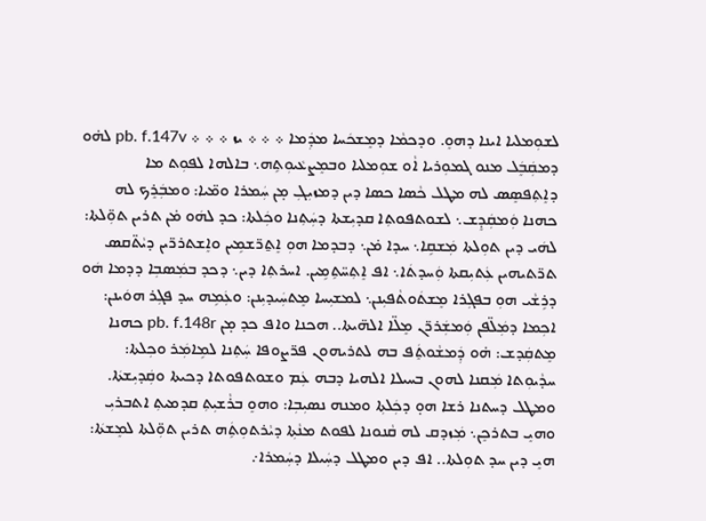ܠܫܘܼܡܠܝܐ ܐܝܢܐ ܕܗܘܸ. ܘܕܟܡܵܐ ܕܡܸܫܟܿܚܐ ܡܕܲܡܐ ܀ ܀ ܀ ܝܙ ܀ ܀ ܀ pb. f.147v ܠܗ̇ܘ ܕܡܩܲܒܸܿܠ ܡܢܘ ܓܡܘܼܪܝܐ ܐܵܘ ܫܘܼܡܠܝܐ ܘܒܡܸܨܥܵܝܘܼܬܹܗ܆ ܒܐܠܗܐ ܠܦܘܼܬ ܡܐ ܕܐܸܬܼܦܤܸܣ ܠܗ ܡܛܠ ܟܵܤܐ ܟܤܐ ܕܝܢ ܕܡܙܝܼܓܼ ܡ̣ܢ ܚܲܡܪܐ ܘܡ̈ܝܐ: ܘܡܒܲܪܸܟ ܠܗ ܟܗܢܐ ܘܲܡܩܲܕܸܫ܆ ܠܫܘܬܦܘܬܼܐ ܩܕܝܼܫܬܐ ܕܚܲܬܼܢܐ ܘܟܲܠܬܐ: ܟܕ ܠܗܿܘ ܡ̇ܢ ܬܪܝܢ ܬܘܼ̈ܠܬܐ: ܠܗܿܝ ܕܝܢ ܬܘܼܠܬܐ ܡܲܫܩܹܐ܆ ܚܕܐ ܡ̇ܢ܆ ܕܒܕܡܐ ܗܘܼ ܐܸܬ̱ܪ̈ܫܡܹܝܢ ܘܐܸܫܬܪܪ̈ܝܢ ܕܝܵܬ̈ܩܣ ܬܪ̈ܬܝܗܝܢ ܥܲܬܝܼܩܬܐ ܘܲܚܕܬܿܐ܆ ܐܦ ܐܸܬܼܚ̈ܬܹܡܹܝܢ. ܐܚܪܬܼܐ ܕܝܢ܆ ܕܟܕ ܒܡܲܤܒܼܐ ܕܕܡܐ ܗܿܘ ܕܪܹܫܵܝ ܗܘܼ ܒܦܓܼܪܐ ܡܸܫܬܿܘܬܵܦܝܼܢܢ܆ ܠܡܫܝܼܚܐ ܡܸܬܚܲܝܕܝܼܢܢ: ܘܥܲܡܹܗ ܚܕ ܦܓܼܪ ܗܘܿܝܢܢ: ܐܟܼܡܐ ܕܡܲܠ̈ܦܢ ܘܲܡܫܲܪܪ̈ܢ ܡܸܠ̈ܐ ܐܠܗ̈ܝܬܐ.. ܗܟܢܐ ܘܐܦ ܟܕ ܡ̣ܢ pb. f.148r ܟܗܢܐ ܡܸܬܩܲܕܫ: ܗ̇ܘ ܕܲܡܫܵܘܬܸܿܦ ܒܗ ܠܬܪܝܗܘܢ ܦܪ̈ܨܘܦܐ ܚܲܬܼܢܐ ܠܡܹܐܡܲܪ ܘܟܼܠܬܐ: ܚܕܵܝܘܼܬܐ ܡܲܩܢܐ ܠܗܘܢ ܒܚܝܠܐ ܐܠܗܝܐ ܕܒܗ ܥܲܡ ܘܫܘܬܦܘܬܐ ܕܟܝܬܐ ܘܩܲܕܝܼܫܬܿܐ. ܘܡܛܠ ܕܚܬܢܐ ܪܫܐ ܗܘ̣ ܕܟܲܠܬܼܐ ܘܡܢܗ ܢܤܝܼܒܼܐ: ܘܗܘܸ ܒܪܵܫܝܼܬܼ ܩܕܡܝܬܼ ܐܬܒܪܝܼ ܘܗܝܸ ܒܬܪܟܸܢ܆ ܡܲܙܕܩ ܠܗ ܩܵܢܘܢܐ ܠܦܘܬ ܡܢܵܬܼܐ ܕܝܵܪܬܘܼܬܹܿܗ ܬܪܝܢ ܬܘܼ̈ܠܬܐ ܠܡܸܫܬܿܐ: ܗܝܸ ܕܝܢ ܚܕ ܬܘܼܠܬܐ.. ܐܦ ܕܝܢ ܘܡܛܠ ܕܚܲܝܠܐ ܕܚܲܡܪܐ܇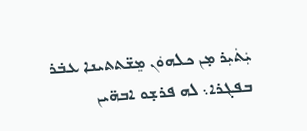ܝܲܬܿܝܼܪ ܡ̣ܢ ܟܠܗܘܿܢ ܡܸܫ̈ܬܬܝܢܐ ܥܒ̇ܪ ܒܦܓܪܐ܆ ܠܗ ܦܪܫ̣ܘ ܐܒܗ̈ܝܢ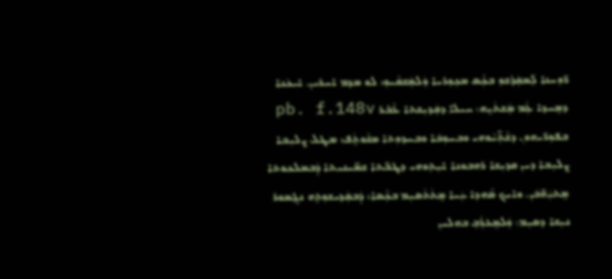ܪ̈ܘܼܚܢܐ ܠܲܡܩܲܕܵܫܘܼ ܒܟܼܵܣ ܡܟܼܘܼܪܝܐ ܘܲܠܡܲܫܩܵܝܘܼ: ܠܘ ܡܕܡ ܐܚܪܝܢ. ܐܝܟܿܢܐ ܕܡܸܚܕܐ ܥܲܡ ܡܲܫܬܿܝܹܗ܆ ܚܝܠܐ ܕܩܲܕܝܼܫܬܐ ܥܵܒ̇ܪ pb. f.148v ܒܦܘܼܪ̈ܝܗܘܢ ܕܫܵܬܼ̈ܝܵܘܗܝ ܘܒܚܘܼܒܿܐ ܘܒܚܕܘܼܬܐ ܡܫܵܘܬܸܿܦ: ܡܛܠ ܨܠܝܼܒܐ ܨܠܝܼܒܐ ܕܝܢ ܩܕܝܼܫܐ ܪܗܒܘܢܐ ܐܝܼܬܼܘܗܝ ܕܛܒ̈ܬܐ ܫܡ̈ܝܢܝܬܐ ܕܲܒܡܠܟܘܬܐ ܡܸܬܝܲܗ̈ܒܿܢ. ܘܐܝܟ ܤܵܗܕܐ ܚܲܝܐ ܡܸܬܿܬܿܤܝܼܡ ܒܟܼܵܤܐ: ܕܲܒܩܲܕܝܫܘܼܬܹܗ ܢܓܼܡܘܪ ܢܝܼܫܐ ܕܤܝܼܡ܆ ܘܲܠܡܸܥܪܲܒܼ ܒܗܠܝܢ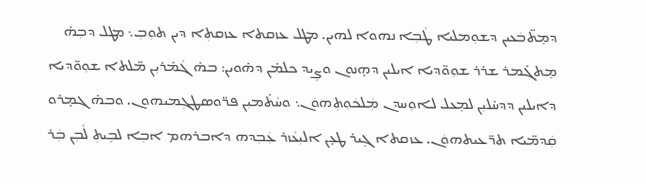ܕܡܸܬ̈ܒܿܥܝܢ ܕܫܘܼܡܠܝܐ ܛܵܒܼܐ ܢܗܘܐ ܠܗܝܢ. ܡܛܠ ܥܙܩܬܐ ܥܙܩܬܼܐ ܕܝܢ ܬܘܼܒܼ܆ ܡܛܠ ܕܒܼܗ̇ ܡܸܬܓ̇ܡܪ ܫܪܪ ܫܘܼܘ̈ܕܝܐ ܐܝܠܝܢ ܕܗ̣ܢܘܢ ܘܨܹܝܕ ܟܠܡ̇ܢ ܕܗ̇ܘܝܢ: ܒܗ̇ ܓܵܡ̇ܪܝܼܢ ܡ̈ܠܬܐ ܫܘܼܘ̈ܕܝܐ ܕܐܝܠܝܢ ܕܕܚ̇ܠܝܼܢ ܠܡܸܥܠ ܠܐܘܼܚܕܢ ܡܲܠܟܿܘܼܬܼܗܘܿܢ܆ ܘܚܵܬ̇ܡܝܼܢ ܦܪ̈ܘܤܛܓܼܡܝܗܘܢ. ܘܒܗ̇ ܓܡ̣ܪܘ ܩܲܕܡ̈ܝܐ ܬܪ̈ܥܝܬܗܘܿܢ. ܥܙܩܬܐ ܓܹܝܪ ܛܥ̣ܢ ܐܠܝܼܥܵܙܪ ܥܲܒܼܕܗ ܕܐܒܪܗܡ ܐܒܼܐ ܠܒܹܝܬܼ ܠܵܒܼܢ ܒܲܪ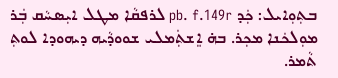ܒܬܼܘܼܐܝܠ: ܟܲܕ pb. f.149r ܠܪܦܩܵܐ ܡܛܠ ܐܝܼܤܚܵܩ ܒܲܪ ܡܘܼܠܟܿܢܐ ܡܟܼܪ. ܒܗ̇ ܐܸܫܬܲܡܠܝ ܫܘܘܕܵܝܗ ܕܝܗܘܕܐ ܠܘܬܼ ܬܵܡܪ.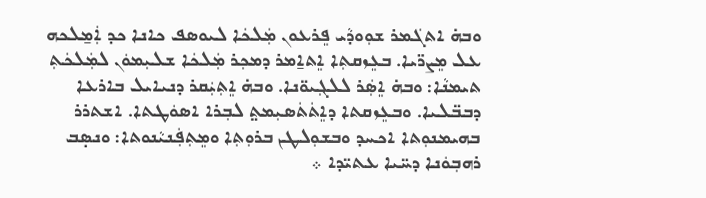ܘܒܗ̇ ܐܬܓܿܡܪ ܫܘܼܘܕܵܝ ܦܸܪܥܘܢ ܡܲܠܟܿܐ ܠܝܘܤܦ ܟܐܢܐ ܟܕ ܐܲܡ̱ܠܟܗ ܥܠ ܡܸܨܪ̈ܝܐ. ܒܥܸܙܩܬܼܐ ܐܸܬܐ̱ܡܪ ܕܡܟܼܪ ܡܲܠܟܿܐ ܫܠܝܼܡܘܿܢ ܠܡܲܠܟܿܬܼ ܬܝܡܢܵܐ: ܘܒܗ̇ ܐܸܤܲܪ ܠܠܓܼܝܘ̈ܢܐ. ܘܒܗ̇ ܐܸܬܼܝܲܩܪ ܕܢܝܐܝܠ ܒܐܪܥܐ ܕܒܒ̈ܠܝܐ. ܘܒܥܸܙܩܬܐ ܕܐܸܬܿܬܿܤܝܼܡܬ̤ ܠܒܼܪܐ ܐܤܘܿܛܬܐ. ܐܫܬܪܪ ܒܗܝܡܢܘܼܬܐ ܐܟܚܕ ܘܒܫܘܼܠܛܢ ܒܪܘܼܬܼܐ ܘܡܸܬܼܦܲܢܝܵܢܘܬܐ: ܘܢܤ̣ܒ ܪܗܒܼܘܿܢܐ ܕܚ̈ܝܐ ܥܬܝ̈ܕܐ ܀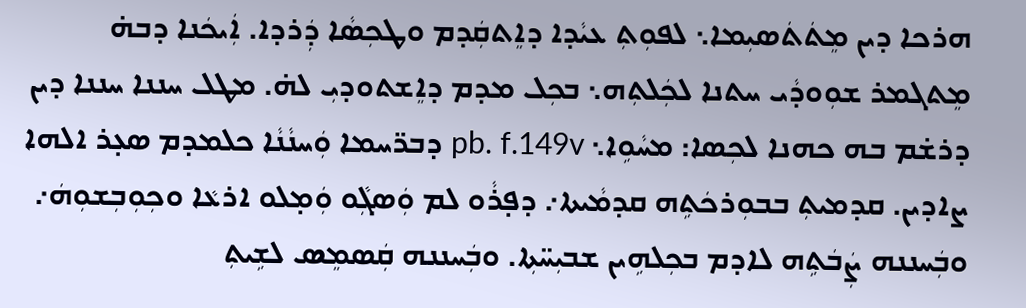ܗܪܟܐ ܕܝܢ ܡܸܬܿܬܿܤܝܼܡܐ܆ ܠܦܘܼܬܼ ܥܝܵܕܐ ܕܐܸܬܩܲܕܡ ܘܛܟܼܤܵܐ ܕܲܪܕܐ. ܐܲܝܟܿܢܐ ܕܒܗ̇ ܡܸܬܓܡܪ ܫܘܼܘܕܵܝ ܚܬܢܐ ܠܟܲܠܬܼܗ܆ ܒܟܼܠ ܡܕܡ ܕܐܸܫܬܘܕܝܼ ܠܗ̇. ܡܛܠ ܚܢܢܐ ܚܢܢܐ ܕܝܢ ܕܪܫ̇ܡ ܒܗ ܟܗܢܐ ܠܟܼܤܐ: ܡܚܵܘܹܐ܆ pb. f.149v ܕܒܪ̈ܚܡܐ ܘܲܚܢܵܢܵܐ ܟܠܡܕܡ ܤܥ̣ܪ ܐܠܗܐ ܨܐܕܝܢ. ܩܕܡܝܬܼ ܒܒܘܼܪܟܿܬܹܗ ܩܕܡܵܝܬܐ܇ ܕܦ̣ܪܵܘ ܠܡ ܘܲܤܓܼܵܘ ܘܲܡ̣ܠܘ ܐܪܥܵܐ ܘܟܼܘܼܒܼܫܘܼܗܿ܇ ܘܒܲܚܢܢܗ ܨܲܒܿܬܹܗ ܠܐܕܡ ܒܟܼܠܗܹܝܢ ܫܒܝܼܚ̈ܬܼܐ. ܘܒܲܚܢܢܗ ܩܲܤܡܸܣ ܠܫܹܝܬܼ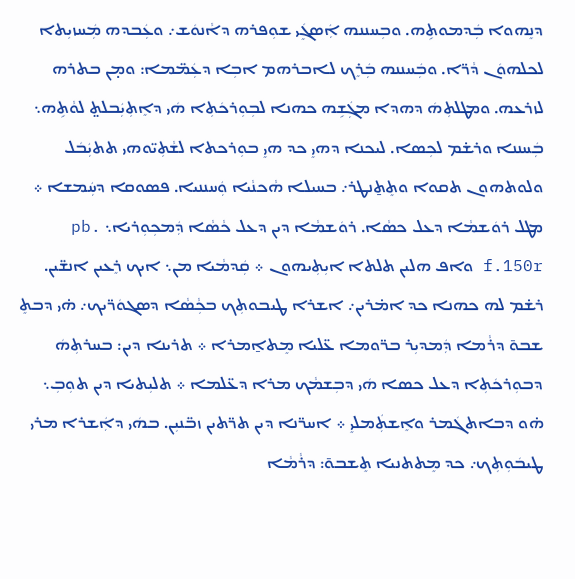ܕܢܸܗܘܐ ܒܲܕܡܘܬܹܗ. ܘܒܼܚܢܢܗ ܐܲܤܓܸܿܝ ܫܘܼܦܪܗ ܕܐܵܢܘܿܫ܇ ܘܥܲܒܕܗ ܡܲܚܙܝܼܬܐ ܠܟܠܗܘܿܢ ܕܵܪ̈ܐ. ܘܒܲܚܢܢܗ ܒܲܪܸܟ ܠܐܒܪܗܡ ܐܒܼܐ ܕܥܲܡ̈ܡܐ: ܘܡ̣ܢ ܒܬܪܗ ܠܙܪܥܗ. ܘܡܛܠܬܼܗܿ ܕܗܕܐ ܡܓܲܫܹܗ ܟܗܢܐ ܠܒܼܘܼܪܟܿܬܼܐ ܗܿܝ ܕܐܸܬܼܝܲܒܠܬ̤ ܠܘܵܬܹܗ܆ ܒܲܚܢܢܐ ܘܪܫ̇ܡ ܠܟܼܤܐ. ܠܝܟܢܐ ܕܗܝܸ ܟܕ ܗܝܸ ܒܘܼܪܟܬܐ ܠܫܵܬܼܝ̈ܘܗܝ ܬܬܝܲܒܿܠ ܘܠܘܬܗܘܢ ܬܩܘܐ ܘܬܸܬ̱ܢܛܪ܇ ܒܚܝܠܐ ܗܵܟܢܵܝܐ ܘܲܚܢܢܝܐ. ܦܤܘܩܐ ܕܚܲܡܫܐ ܀ ܡܛܠ ܪܘܿܫܡܵܐ ܕܥܠ ܟܤܵܐ. ܪܘܿܫܡܵܐ ܕܝܢ ܕܥܠ ܟܵܤܵܐ ܕܲܡܟܼܘܼܪܝܐ܆ pb. f.150r ܘܐܦ ܗܠܝܢ ܬܠܬܐ ܐܝܼܬܼܝܗܘܢ ܀ ܩܲܕܡܵܝܐ ܡܢ܆ ܐܝܟ ܪܸܥܝܢ ܐܢܫ̈ܝܢ. ܪܫ̇ܡ ܠܗ ܟܗܢܐ ܟܕ ܐܡ̇ܪܝܢ܇ ܐܫܪܐ ܛܝܒܘܬܼܟ ܒܟܼܵܤܵܐ ܕܤܓܘܿܪ̈ܝܟ܇ ܗ̇ܝ ܕܒܬܸ ܫܒܘ̄ ܕܪܵܡܐ ܕܲܡܕܝܼܪ ܒܪ̈ܘܡܐ ܥ̈ܠܝܐ ܡܸܬܐ̱ܡܪܐ ܀ ܬܪܝܢܐ ܕܝܢ: ܒܚܪܬܼܗܿ ܕܒܘܼܪܟܿܬܼܐ ܕܥܠ ܟܤܐ ܗܿܝ ܕܒܼܫܡܵܟ ܡܪܐ ܕܥ̈ܠܡܐ ܀ ܬܠܝܼܬܝܐ ܕܝܢ ܬܘܼܒܼ܆ ܗ̇ܘ ܕܒܐܬܓܿܡܪ ܘܐܸܫܬܲܡܠܝܸ ܀ ܐܚܪ̈ܢܐ ܕܝܢ ܬܪ̈ܬܝܢ ܙܒ̈ܢܝܼܢ. ܒܗܿܝ ܕܐܲܫܪܐ ܡܪܝ ܛܝܒܿܘܼܬܼܟ܇ ܟܕ ܡܸܬܬܢܝܐ ܬܸܫܒܘ̄: ܕܪܵܡܵܐ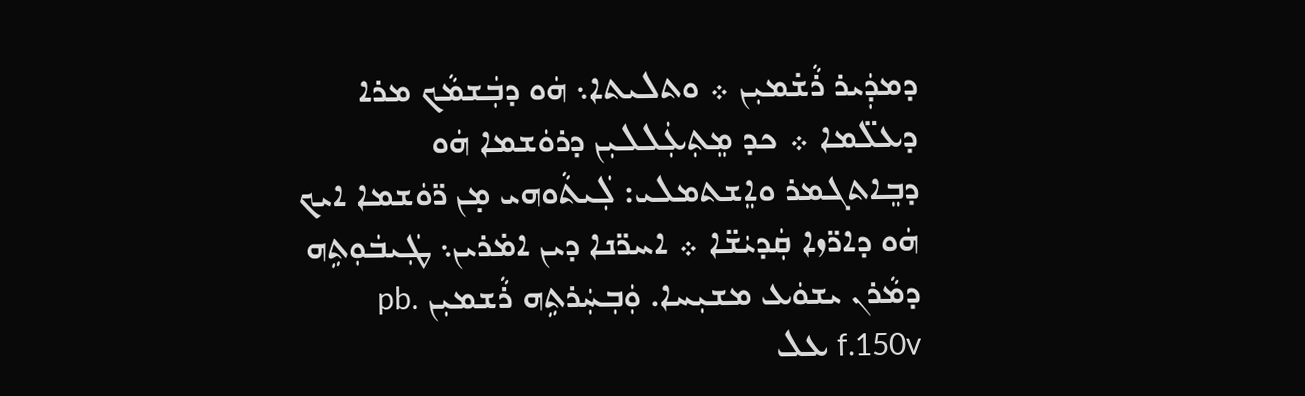ܕܡܕܲܝܪ ܪܵܫ̇ܡܝܼܢ ܀ ܘܬܠܝܬܐ܆ ܗܿܘ ܕܒܲܫܡܵܟ ܡܪܐ ܕܥܠ̈ܡܐ ܀ ܟܕ ܡܸܬܼܥܲܠܠܝܼܢ ܕܪܘܿܫܡܐ ܗܿܘ ܕܒܸܐܬܓܡܪ ܘܐܸܫܬܡܠܝ: ܠܲܝܬܵܘܗܝ ܡ̣ܢ ܪ̈ܘܿܫܡܐ ܐܝܟ ܗܿܘ ܕܐܪ̈ܙܐ ܩܲܕܝܿܫ̈ܐ ܀ ܐܚܪ̈ܢܐ ܕܝܢ ܐܡ̇ܪܝܢ܆ ܛܲܝܒܿܘܼܬܹܗ ܕܡܵܪܢ ܝܫܘܿܥ ܡܫܝܼܚܐ. ܘܲܒܼܚܲܪܬܹܗ ܪܵܫܡܝܼܢ pb. f.150v ܥܠ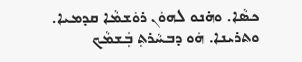ܟܤܵܐ. ܘܗ̇ܢܘ ܠܗܘܿܢ ܪܘܿܫܡܵܐ ܩܕܡܝܐ. ܘܬܪܝܢܐ. ܗܿܘ ܕܒܚܵܪܬܼ ܒܲܫܡܵܟ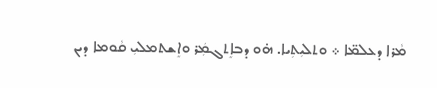ܡܵܪܐ ܕܥܠܡ̈ܐ ܀ ܘܬܠܝܼܬܼܝܐ. ܗ̇ܘ ܕܒܐܸܬܓܡܲܪ ܘܐܸܫܬܡܠܝܼ ܩܵܘܡܐ ܕܝܢ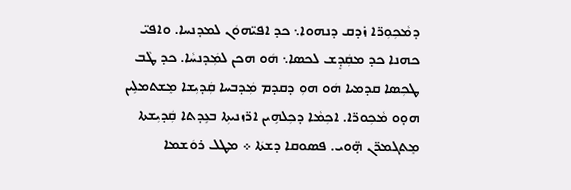ܕܡܵܟܼܘܼܪ̈ܐ ܙ̇ܕܩ ܕܢܗܘܐ܆ ܟܕ ܐܦܝ̈ܗܘܿܢ ܠܡܕܢܚܐ. ܘܐܦܝ̈ ܟܗܢܐ ܟܕ ܡܩܲܕܸܫ ܠܟܤܐ܆ ܗܿܘ ܗܟܢ ܠܡܲܕܢܚܵܐ. ܟܕ ܛܵܒ ܛܟܼܤܐ ܩܕܡܝܐ ܗܿܘ ܗܘܼ ܕܩܕܡ ܡܲܕܒܚܐ ܩܲܕܝܼܫܐ ܡܸܫܬܡܠܹܝܢ ܗܘ̣ܘ ܡܵܟܼܘܪ̈ܐ. ܐܟܼܡܵܐ ܕܟܼܠܗܹܝܢ ܐܪ̈ܙܢܝܬܼܐ ܒܥܹܕܬܐ ܩܲܕܝܼܫܬܐ ܡܸܬܓܡܪ̈ܢ ܗ̣̈ܘܝ. ܦܤܘܩܐ ܕܫܬܿܐ ܀ ܡܛܠ ܪܘܿܫܡܐ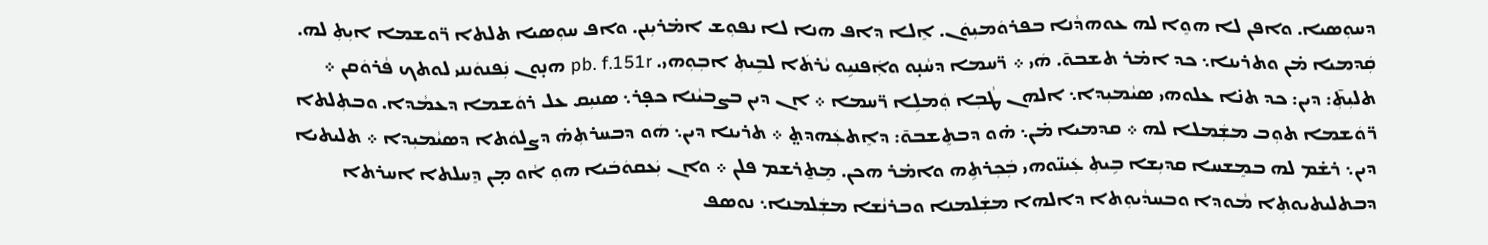ܕܚܘܼܤܝܐ. ܘܐܦܢ ܠܐ ܗܘܸܐ ܠܗ ܥܘܗܕܵܢܐ ܒܦܪܘܿܡܝܼܘܿܢ. ܐܸܠܐ ܕܐܦ ܗܢܐ ܠܐ ܢܦܘܼܫ ܐܡ̇ܪܝܼܢܢ. ܘܐܦ ܚܘܼܤܝܐ ܬܠܬܐ ܪ̈ܘܫܡܐ ܐܝܼܬܼ ܠܗ. ܩܲܕܡܝܐ ܡ̇ܢ ܘܬܪܝܢܐ܆ ܟܕ ܐܡ̇ܪ ܬܫܒܘ̄. ܗܿܝ ܀ ܪ̈ܚܡܐ ܕܚܵܢ̣ܘ ܘܐܲܦܢܝܹܘ ܝܵܪܬܿܐ ܠܒܹܝܬܼ ܐܒܼܘܼܗܝ. pb. f.151r ܗܢ̣ܘܢ ܢܲܦܢܘܿܢܢܝ ܠܘܬܟ ܦܵܪܘܿܩܢ ܀ ܬܠܝܼܬܼ̄: ܕܝܢ: ܟܕ ܬܢ̇ܐ ܥܠܘܗܝ ܤܝܵܡܝܼܕܐ܆ ܐܠܗܢ ܛܵܒܼܐ ܘܲܡܠܹܐ ܪ̈ܚܡܐ ܀ ܐܢ ܕܝܢ ܒܨܒܝܵܢܐ ܟܦ̣ܪ܆ ܤܢܝܼܩ ܥܠ ܪܘܿܫܡܐ ܕܥܡܵܕܐ. ܘܒܬܼܠܬܐ ܪ̈ܘܿܫܡܐ ܬܘܼܒ ܡܫܲܡܠܐ ܠܗ ܀ ܩܕܡܝܐ ܡ̇ܢ܆ ܗ̇ܘ ܕܒܬܸܫܒܘ̄: ܕܐܸܬܥܲܗܕܬ̤ ܀ ܬܪܝܢܐ ܕܝܢ܆ ܗܿܘ ܕܒܚܪܬܼܗ̇ ܕܨܠܘܿܬܐ ܕܤܝܵܡܝܼܕܐ ܀ ܬܠܝܬܝܐ ܕܝܢ܆ ܪܫ̇ܡ ܠܗ ܒܡܸܫܚܐ ܩܕܝܼܫܐ ܒܹܝܬܼ ܥܲܝܢ̈ܘܗܝ ܒܲܟܼܪܬܹܗ ܘܐܡ̇ܪ ܗܟܢ. ܡܸܬ̱ܪܫܡ ܦܠܢ ܀ ܘܐܢ ܝܲܥܩܘܿܒܿܝܐ ܗܘܼ ܐܵܘ ܡ̣ܢ ܕܸܚܠܬܐ ܐܚܪܬܐ ܕܒܬܠܝܬܝܘܬܼܐ ܡܵܘܕܐ ܘܒܚܕܵܝܘܼܬܐ ܕܐܠܗܐ ܡܫܲܠܡܢܐ ܘܒܪܢܵܫܐ ܡܫܲܠܡܢܐ܆ ܢܘܤܦ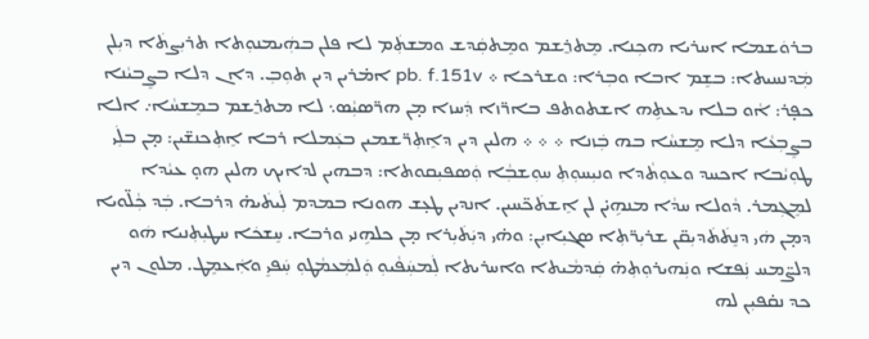ܒܪܘܿܫܡܐ ܐܚܪܝܐ ܗܟܼܢܐ. ܡܸܬܪ̱ܫܡ ܘܡܸܬܩܲܕܫ ܘܡܫܬܲܡ ܠܐ ܦܠܢ ܒܗܲܝܡܢܘܼܬܐ ܬܪܝܼܨܬܿܐ ܕܝܼܠܢ ܡܲܕܢܚܝܬܐ: ܒܫܸܡ ܐܒܐ ܘܒܼܪܐ: ܘܫܪܟܐ ܀ pb. f.151v ܐܡ̇ܪܝܢ ܕܝܢ ܬܘܼܒܼ. ܕܐܢ ܕܠܐ ܒܨܸܒܝܵܢܐ ܟܦ̣ܪ: ܐܵܘ ܒܠܐ ܝܕܥܬܹܗ ܐܫܬܘܬܦ ܒܐܪ̈ܙܐ ܕܲܚܙܐ ܡ̣ܢ ܗܪ̈ܤܝܼܵܣ܆ ܠܐ ܡܬܪ̱ܫܡ ܒܡܸܫܚܵܐ܇ ܐܠܐ ܒܨܸܒܼܥܵܐ ܕܠܐ ܡܸܫܚܵܐ ܒܗ ܒܲܙܢܐ ܀ ܀ ܀ ܗܠܝܢ ܕܝܢ ܕܐܸܬܼܪ̈ܫܡܝܢ ܒܥܲܡܠܐ ܪܒܐ ܐܸܬܼܟܢܫ̈ܝܢ: ܡ̣ܢ ܒܠܲܝ ܛܘܼܝܵܒܐ ܐܟܚܕ ܘܥܘܼܬܵܕܐ ܘܢܝܼܚܘܼܬܼ ܚܘܼܫܒܼܵܐ ܘܲܤܦܝܼܩܘܬܐ: ܕܒܗܝܢ ܠܕܐܝܟ ܗܠܝܢ ܗܘ̣ ܥܝܵܕܐ ܠܡܸܓܼܡܪ. ܕܵܘܠܐ ܚܕܵܐ ܡܢܗܹܝ̇ܢ ܠܢ ܐܸܫܬܿܟ̈ܚܝܢ. ܐܢܕܝܢ ܛܥ̣ܫ ܗܘܢܐ ܒܡܕܡ ܠܲܝܬܿܝܗ̇ ܕܪܒܐ. ܒܲܕ ܟܼܵܠ̈ܘܝܐ ܕܡ̣ܢ ܗܿܝ ܕܢܸܬܿܬܿܕܝܼܩ̈ܢ ܫܪܝܼܪ̈ܬܼܐ ܤܓܝܼܐܝܼܢ: ܘܗ̇ܝ ܕܝܲܬܿܝܼܪܐ ܡ̣ܢ ܟܠܗܹܢܝ ܘܪܒܐ. ܚܸܫܟܿܐ ܚܛܝܼܬܼܢܝܐ ܗܿܘ ܕܠܨ̈ܡܚ ܢܲܦܫܐ ܘܢܲܗܝܪܘܼܬܼܗ̇ ܩܲܕܡܵܝܬܐ ܘܐܚܪܝܬܐ ܠܲܡܚܲܦܵܝܘܼ ܘܲܠܡܲܥܡܵܛܘܼ ܚܲܦܝܸ ܘܐܲܥܡܸܛ. ܡܠܘܢ ܕܝܢ ܟܕ ܢܩ̇ܦܝܼܢ ܠܗ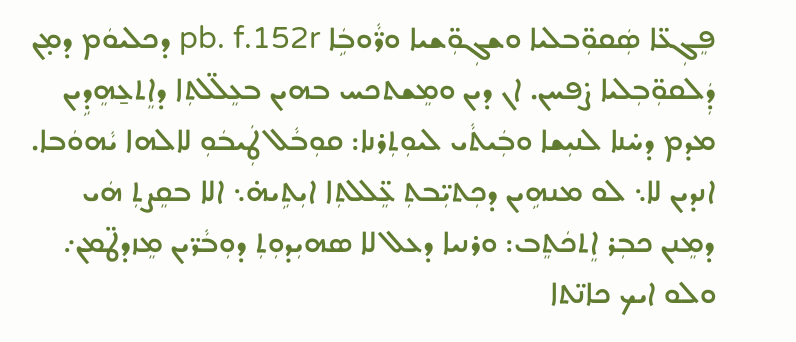ܦܸܓܼܥ̈ܐ ܤܲܩܘܼ̈ܒܠܝܐ ܘܫܓܼܘܼ̈ܫܝܐ ܘܪ̈ܵܘܒܹܿܐ pb. f.152r ܕܟܠܝܘܿܡ ܕܡ̣ܢ ܕܲܠܩܘܼ̈ܒܼܠܝܐ ܨ̇ܦܚܢ. ܐܢ ܕܝܢ ܘܡܸܫܬܟܚ ܒܗܝܢ ܒܥܸܠ̈ܠܬܼܐ ܕܐܸܬܥ̱ܗܸܕܹܝܢ ܡܕܡ ܕܚ̇ܢܐ ܠܢܝܼܫܐ ܘܒܲܝܬܵܝ ܠܝܘܼܬܼܪܢܐ: ܩܘܼܒܵܠ ܛܲܝܒܿܘܼ ܠܐܠܗܐ ܝܵܗܘܿܒܐ. ܐܢܕܝܢ ܠܐ܆ ܠܘ ܡܢܗܹܝܢ ܕܟܼܬܝܼ̈ܒܬܼ ܥܸ̈ܠܠܬܼܐ ܐܝܼܬܹܝܗ̇܆ ܐܠܐ ܒܩܸܨܬܼ ܗܿܝ ܕܡܸܢܢ ܟܒܼܪ ܐܸܬܟܿܬܸܒ: ܘܪܢܝܐ ܕܥܠ ܠܐ ܤܗܝܼܕܘܼܬܼ ܕܘܼܒܵܪ̈ܝܢ ܡܸܙܕܛ̈ܡܢ܇ ܘܠܘ ܐܝܟ ܟܐܢ̈ܬܐ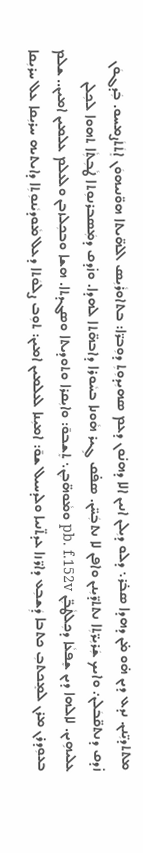ܡܬܬܕܝܼ̈ܢܢ. ܢܕܥ ܕܝܢ ܗ̇ܘ ܡ̇ܢ ܕܗܕܐ ܤܒ̇ܪ܆ ܕܠܘ ܕܝܼܠܢ ܐܢܝܢ ܐܠܐ ܕܗܢ̇ܘܢ ܕܥܡ ܤܗܝܼܕܘܼܬܼ ܕܘܼܒܪ̈ܐ: ܒܬܐܘܪܵܝܼܣ ܐܠܗ̈ܝܬܐ ܗܘ̈ܢܝܗܘܿܢ ܐܸܬܿܬܿܨܡܚܘ. ܒܲܕܓܘܿܢ ܙ̇ܕܩ ܕܢܬܩ̈ܒܿܠܢ܇ ܘܐܝܟ ܫܲܪܝܼܪ̈ܬܼܐ ܢܬܬܕ̈ܝܼܢܢ ܘܐܦܢ ܠܐ ܢܬܒܲܚ̈ܢ. ܤܦ̇ܩ ܓܹܝܪ ܗܵܘܢܐ ܒܚܵܘܪܐ ܕܐܒܗ̈ܬܐ ܠܗܕܐ. ܘܙ̇ܕܩ ܕܡܲܤܒܪܢܘܼܬܐ ܛܵܒܼܬܼܵܐ ܬܗܘܐ ܠܟܼܠܢ ܥܠܝܗܹܝܢ. ܠܐܠܗܐ ܕܝܢ ܫܸܦܥܵܐ ܕܟܼܠܛܵܒܼ̈ܢ pb. f.152v ܘܡܵܘܗ̈ܒܼܢ܆ ܬܸܫܒܘ̄: ܘܐܝܼܩܪܐ ܘܬܘܕܝܬܐ ܘܤܓܕܬܐ. ܗܫܐ ܘܒܟܼܠܙܒܢ ܘܠܥܠܡ ܥܠܡܝܢ ܐܡܝܢ.. ܫܠܡ ܒܥܘܼܕܪܢ ܡܪܢ ܠܡܸܟܬܒܼ ܟܬܒܐ ܕܲܫܒܼܥ ܕܐܪ̈ܙܐ ܥܕܬ̈ܢܝܐ ܘܠܕܚܝܠ ܫܘ̄: ܐܡܝܼܢܐ ܠܥܠܡܝܢ ܐܡܝܢ: ܬܘܼܒ ܨܠܘܿܬܐ ܕܥܠ ܡܵܘܕܝܵܢܘܼܬܼܐ ܕܐܝܬܝܗ ܚܪܝܼܩܐ ܥܠ ܚܪܝܼܩܐ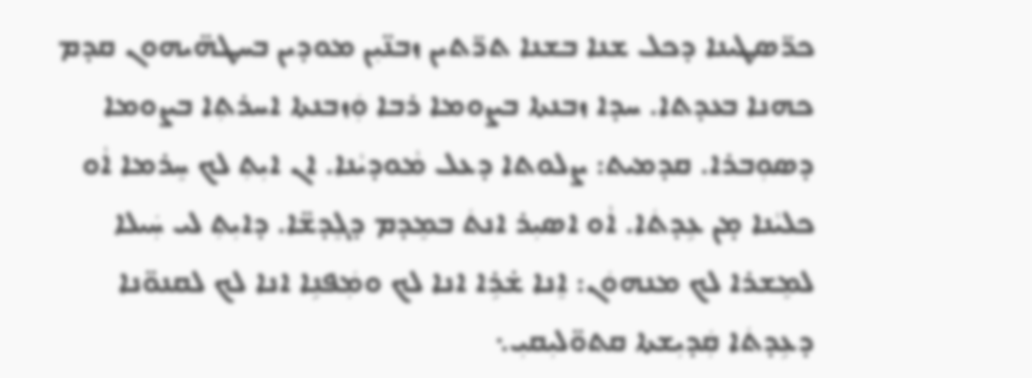ܟܪ̈ܤܛܝܢܐ ܕܟܠ ܫܢܐ ܒܫܢܐ ܬܪ̈ܬܝܢ ܙܒܢ̈ܝܼܢ ܡܘܕܝܢ ܒܚܛܗ̈ܝܗܘܢ ܩܕܡ ܟܗܢܐ ܒܥܕܬܐ. ܚܕܐ ܙܒܢܬܐ ܒܨܘܡܐ ܪܒܐ ܘܲܙܒܢܬܐ ܐܚܪܬܼܐ ܒܨܘܡܐ ܕܤܘܼܒܪܐ. ܩܕܡܝܬ: ܨܠܘܬܐ ܕܥܠ ܡܵܘܕܝܵܢܐ. ܐܢ ܐܝܼܬܼ ܠܟ ܚܸܪܡܐ ܐܵܘ ܟܠܝܵܢܐ ܡ̣ܢ ܥܹܕܬܿܐ. ܐܵܘ ܐܤܝܼܪ ܐܢܬܿ ܒܡܸܕܡ ܕܓܸܕܫ̈ܐ. ܕܐܝܼܬܼ ܠܝ ܚܲܝܠܐ ܠܡܸܫܪܐ ܠܟ ܡܢܗܘܿܢ: ܐܸܢܐ ܫ̇ܪܹܐ ܐܢܐ ܠܟ ܘܡܲܦܢܹܐ ܐܢܐ ܠܟ ܠܩܢܘ̈ܢܐ ܕܥܹܕܬܿܐ ܩܲܕܝܼܫܬܐ ܩܬܘ̈ܠܝܼܩܝܼ܆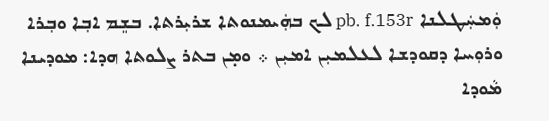ܘܲܡܚܲܛܠܢܐ pb. f.153r ܠܟ ܒܗܲܝܡܢܘܬܐ ܫܪܝܼܪܬܐ. ܒܫܸܡ ܐܒܼܐ ܘܒܼܪܐ ܘܪܘܼܚܐ ܕܩܘܕܫܐ ܠܥܠܡܝܼܢ ܐܡܝܼܢ ܀ ܘܡ̣ܢ ܒܬܪ ܨܠܘܬܐ ܗܕܐ: ܡܘܕܝܢܐ ܡܵܘܕܐ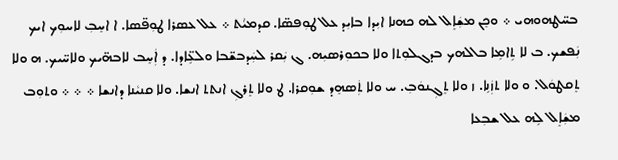ܒܚ̈ܛܗܘܗܝ ܀ ܘܟܸܢ ܡܫܲܐܸܠ ܠܗ ܟܗܢܐ ܐܝܼܕܐ ܒܐܝܼܕ ܥܠ ܛܘܼܦܤ̈ܐ. ܩܕܡܝܑܬ ܀ ܥܠ ܥܤܪܐ ܛܘܼܦ̈ܤܐ. ܐ ܐܚܸܒܼ ܠܐܚܘܼܟ ܐܝܟ ܢܲܦܫܟ. ܒ ܠܐ ܬܹܐܡܹܐ ܒܐܠܗܟ ܒܕܓܠܘܼܬܐ ܘܠܐ ܒܟܘܼܪܤܝܼܗ. ܓ ܝܲܩܪ ܠܚܲܕܒܫ̈ܒܐ ܘܠܥܹ̈ܐܕܐ. ܕ ܐܲܚܸܒ ܠܐܒܗ̈ܝܟ ܘܠܐܚ̈ܝܟ. ܗ ܘܠܐ ܬܸܩܛܘܿܠ. ܘ ܘܠܐ ܬܙܲܢܹܐ. ܙ ܘܠܐ ܬܸܓܼܢܘܿܒܼ. ܚ ܘܠܐ ܬܲܤܗܸܕ ܫܘܼܩܪܐ. ܛ ܘܠܐ ܬܸܪܓܼ ܐܢܬܬ ܐܢܫܐ. ܘܠܐ ܩܢܝܵܢܐ ܕܐܢܫܐ ܀ ܀ ܀ ܘܬܘܼܒ ܡܫܲܐܸܠ ܠܹܗ ܥܠ ܫܒܼܥܐ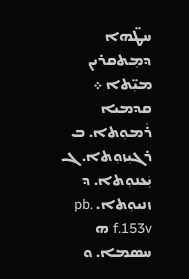ܚܛ̈ܗܐ ܕܡܸܬܩܪܝܢ ܡܝܼ̈ܬܐ ܀ ܩܕܡܝܐ ܪܵܡܘܼܬܐ. ܒ ܪܓܝܼܙܘܼܬܐ. ܓ ܝܲܥܢܘܼܬܐ. ܕ ܙܢܝܘܼܬܐ. pb. f.153v ܗ ܚܤܡܐ. ܘ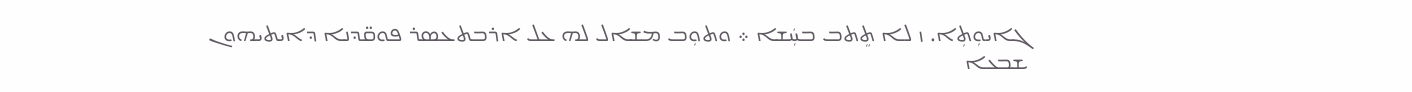ܓܐܝܘܼܬܼܐ. ܙ ܠܐ ܬܸܬܒ ܒܚܲܫܐ ܀ ܘܬܘܼܒ ܡܫܐܠ ܠܗ ܥܠ ܐܪܒܬܥܤܪ ܦܘܩ̈ܕܢܐ ܕܐܝܬܝܗܘܢ ܫܒܥܐ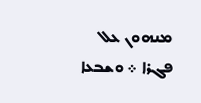ܡܢܗܘܢ ܥܠ ܦܓܪܐ ܀ ܘܫܒܥܐ